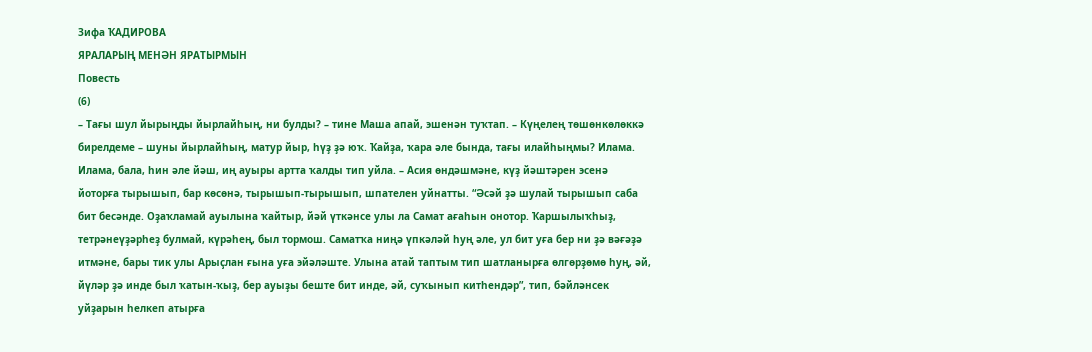Зифа ҠАДИРОВА
ЯРАЛАРЫҢ МЕНӘН ЯРАТЫРМЫН
Повесть
(6)
– Тағы шул йырыңды йырлайһың, ни булды? – тине Маша апай, эшенән туҡтап. – Күңелең төшөнкөлөккә бирелдеме – шуны йырлайһың, матур йыр, һүҙ ҙә юҡ. Ҡайҙа, ҡара әле бында, тағы илайһыңмы? Илама. Илама, бала, һин әле йәш, иң ауыры артта ҡалды тип уйла. – Асия өндәшмәне, күҙ йәштәрен эсенә йоторға тырышып, бар көсөнә, тырышып-тырышып, шпателен уйнатты. “Әсәй ҙә шулай тырышып саба бит бесәнде. Оҙаҡламай ауылына ҡайтыр, йәй үткәнсе улы ла Самат ағаһын онотор. Ҡаршылыҡһыҙ, тетрәнеүҙәрһеҙ булмай, күрәһең, был тормош. Саматҡа ниңә үпкәләй һуң әле, ул бит уға бер ни ҙә вәғәҙә итмәне, бары тик улы Арыҫлан ғына уға эйәләште. Улына атай таптым тип шатланырға өлгөрҙөмө һуң, әй, йүләр ҙә инде был ҡатын-ҡыҙ, бер ауыҙы беште бит инде, әй, суҡынып китһендәр”, тип, бәйләнсек уйҙарын һелкеп атырға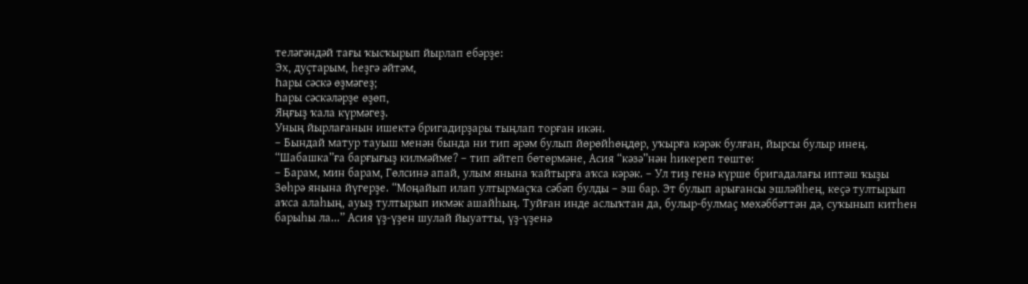теләгәндәй тағы ҡысҡырып йырлап ебәрҙе:
Эх, дуҫтарым, һеҙгә әйтәм,
Һары сәскә өҙмәгеҙ;
Һары сәскәләрҙе өҙөп,
Яңғыҙ ҡала күрмәгеҙ.
Уның йырлағанын ишектә бригадирҙары тыңлап торған икән.
– Бындай матур тауыш менән бында ни тип әрәм булып йөрөйһөңдөр, уҡырға кәрәк булған, йырсы булыр инең. “Шабашка”ға барғығыҙ килмәйме? – тип әйтеп бөтөрмәне, Асия “кәзә”нән һикереп төштө:
– Барам, мин барам, Гөлсинә апай, улым янына ҡайтырға аҡса кәрәк. – Ул тиҙ генә күрше бригадалағы иптәш ҡыҙы Зөһрә янына йүгерҙе. “Моңайып илап ултырмаҫҡа сәбәп булды – эш бар. Эт булып арығансы эшләйһең, кеҫә тултырып аҡса алаһың, ауыҙ тултырып икмәк ашайһың. Туйған инде аслыҡтан да, булыр-булмаҫ мөхәббәттән дә, суҡынып китһен барыһы ла...” Асия үҙ-үҙен шулай йыуатты, үҙ-үҙенә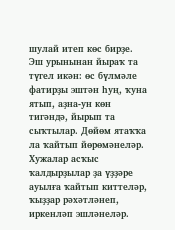шулай итеп көс бирҙе. Эш урынынан йыраҡ та түгел икән: өс бүлмәле фатирҙы эштән һуң, ҡуна ятып, аҙна-ун көн тигәндә, йырып та сыҡтылар. Дөйөм ятаҡҡа ла ҡайтып йөрөмәнеләр. Хужалар асҡыс ҡалдырҙылар ҙа үҙҙәре ауылға ҡайтып киттеләр, ҡыҙҙар рәхәтләнеп, иркенләп эшләнеләр.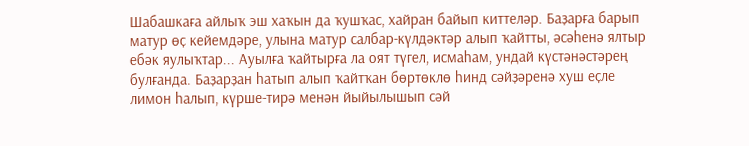Шабашкаға айлыҡ эш хаҡын да ҡушҡас, хайран байып киттеләр. Баҙарға барып матур өҫ кейемдәре, улына матур салбар-күлдәктәр алып ҡайтты, әсәһенә ялтыр ебәк яулыҡтар... Ауылға ҡайтырға ла оят түгел, исмаһам, ундай күстәнәстәрең булғанда. Баҙарҙан һатып алып ҡайтҡан бөртөклө һинд сәйҙәренә хуш еҫле лимон һалып, күрше-тирә менән йыйылышып сәй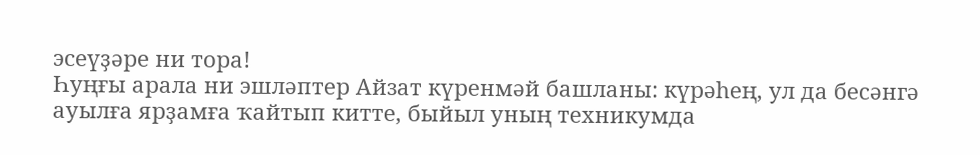эсеүҙәре ни тора!
Һуңғы арала ни эшләптер Айзат күренмәй башланы: күрәһең, ул да бесәнгә ауылға ярҙамға ҡайтып китте, быйыл уның техникумда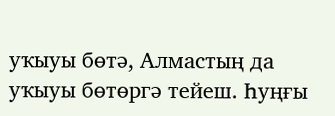уҡыуы бөтә, Алмастың да уҡыуы бөтөргә тейеш. Һуңғы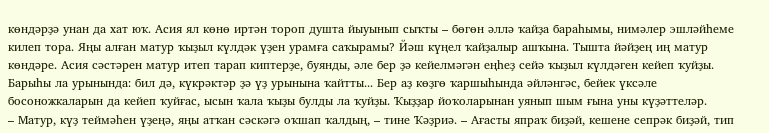көндәрҙә унан да хат юҡ. Асия ял көнө иртән тороп душта йыуынып сыҡты – бөгөн әллә ҡайҙа бараһымы, нимәлер эшләйһеме килеп тора. Яңы алған матур ҡыҙыл күлдәк үҙен урамға саҡырамы? Йәш күңел ҡайҙалыр ашҡына. Тышта йәйҙең иң матур көндәре. Асия сәстәрен матур итеп тарап киптерҙе, буянды, әле бер ҙә кейелмәгән еңһеҙ сейә ҡыҙыл күлдәген кейеп ҡуйҙы. Барыһы ла урынында: бил дә, күкрәктәр ҙә үҙ урынына ҡайтты... Бер аҙ көҙгө ҡаршыһында әйләнгәс, бейек үксәле босоножкаларын да кейеп ҡуйғас, ысын ҡала ҡыҙы булды ла ҡуйҙы. Ҡыҙҙар йоҡоларынан уянып шым ғына уны күҙәттеләр.
– Матур, күҙ теймәһен үҙеңә, яңы атҡан сәскәгә оҡшап ҡалдың, – тине Ҡәҙриә. – Ағасты япраҡ биҙәй, кешене сепрәк биҙәй, тип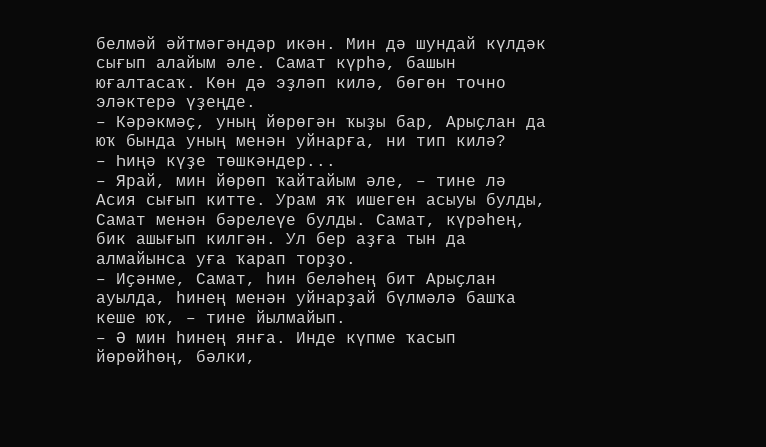белмәй әйтмәгәндәр икән. Мин дә шундай күлдәк сығып алайым әле. Самат күрһә, башын юғалтасаҡ. Көн дә эҙләп килә, бөгөн точно эләктерә үҙеңде.
– Кәрәкмәҫ, уның йөрөгән ҡыҙы бар, Арыҫлан да юҡ бында уның менән уйнарға, ни тип килә?
– Һиңә күҙе төшкәндер...
– Ярай, мин йөрөп ҡайтайым әле, – тине лә Асия сығып китте. Урам яҡ ишеген асыуы булды, Самат менән бәрелеүе булды. Самат, күрәһең, бик ашығып килгән. Ул бер аҙға тын да алмайынса уға ҡарап торҙо.
– Иҫәнме, Самат, һин беләһең бит Арыҫлан ауылда, һинең менән уйнарҙай бүлмәлә башҡа кеше юҡ, – тине йылмайып.
– Ә мин һинең янға. Инде күпме ҡасып йөрөйһөң, бәлки,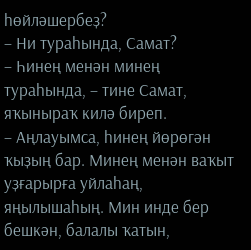һөйләшербеҙ?
– Ни тураһында, Самат?
– Һинең менән минең тураһында, – тине Самат, яҡыныраҡ килә биреп.
– Аңлауымса, һинең йөрөгән ҡыҙың бар. Минең менән ваҡыт уҙғарырға уйлаһаң, яңылышаһың. Мин инде бер бешкән, балалы ҡатын,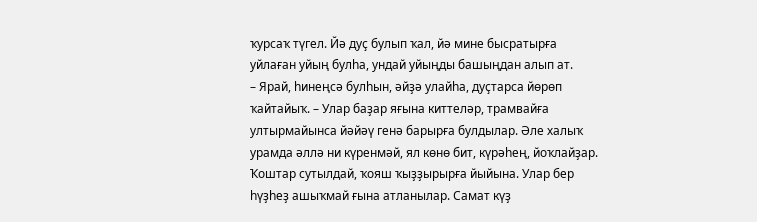ҡурсаҡ түгел. Йә дуҫ булып ҡал, йә мине бысратырға уйлаған уйың булһа, ундай уйыңды башыңдан алып ат.
– Ярай, һинеңсә булһын, әйҙә улайһа, дуҫтарса йөрөп ҡайтайыҡ. – Улар баҙар яғына киттеләр, трамвайға ултырмайынса йәйәү генә барырға булдылар. Әле халыҡ урамда әллә ни күренмәй, ял көнө бит, күрәһең, йоҡлайҙар. Ҡоштар сутылдай, ҡояш ҡыҙҙырырға йыйына. Улар бер һүҙһеҙ ашыҡмай ғына атланылар. Самат күҙ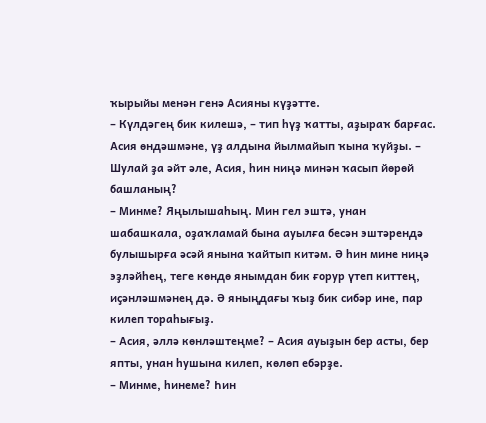ҡырыйы менән генә Асияны күҙәтте.
– Күлдәгең бик килешә, – тип һүҙ ҡатты, аҙыраҡ барғас. Асия өндәшмәне, үҙ алдына йылмайып ҡына ҡуйҙы. – Шулай ҙа әйт әле, Асия, һин ниңә минән ҡасып йөрөй башланың?
– Минме? Яңылышаһың. Мин гел эштә, унан шабашкала, оҙаҡламай бына ауылға бесән эштәрендә булышырға әсәй янына ҡайтып китәм. Ә һин мине ниңә эҙләйһең, теге көндө янымдан бик ғорур үтеп киттең, иҫәнләшмәнең дә. Ә яныңдағы ҡыҙ бик сибәр ине, пар килеп тораһығыҙ.
– Асия, әллә көнләштеңме? – Асия ауыҙын бер асты, бер япты, унан һушына килеп, көлөп ебәрҙе.
– Минме, һинеме? Һин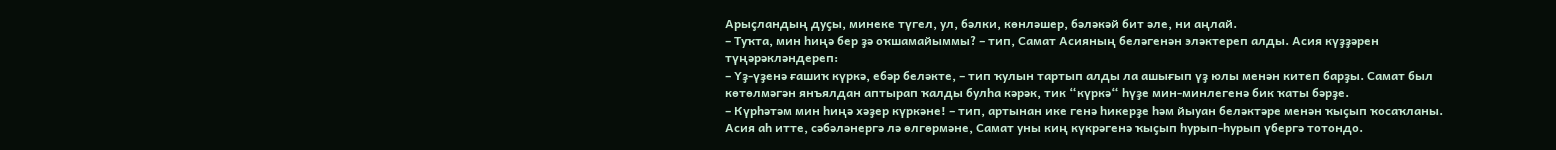Арыҫландың дуҫы, минеке түгел, ул, бәлки, көнләшер, бәләкәй бит әле, ни аңлай.
– Туҡта, мин һиңә бер ҙә оҡшамайыммы? – тип, Самат Асияның беләгенән эләктереп алды. Асия күҙҙәрен түңәрәкләндереп:
– Үҙ-үҙенә ғашиҡ күркә, ебәр беләкте, – тип ҡулын тартып алды ла ашығып үҙ юлы менән китеп барҙы. Самат был көтөлмәгән янъялдан аптырап ҡалды булһа кәрәк, тик “күркә“ һүҙе мин-минлегенә бик ҡаты бәрҙе.
– Күрһәтәм мин һиңә хәҙер күркәне! – тип, артынан ике генә һикерҙе һәм йыуан беләктәре менән ҡыҫып ҡосаҡланы. Асия аһ итте, сәбәләнергә лә өлгөрмәне, Самат уны киң күкрәгенә ҡыҫып һурып-һурып үбергә тотондо.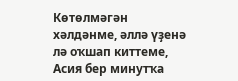Көтөлмәгән хәлдәнме, әллә үҙенә лә оҡшап киттеме, Асия бер минутҡа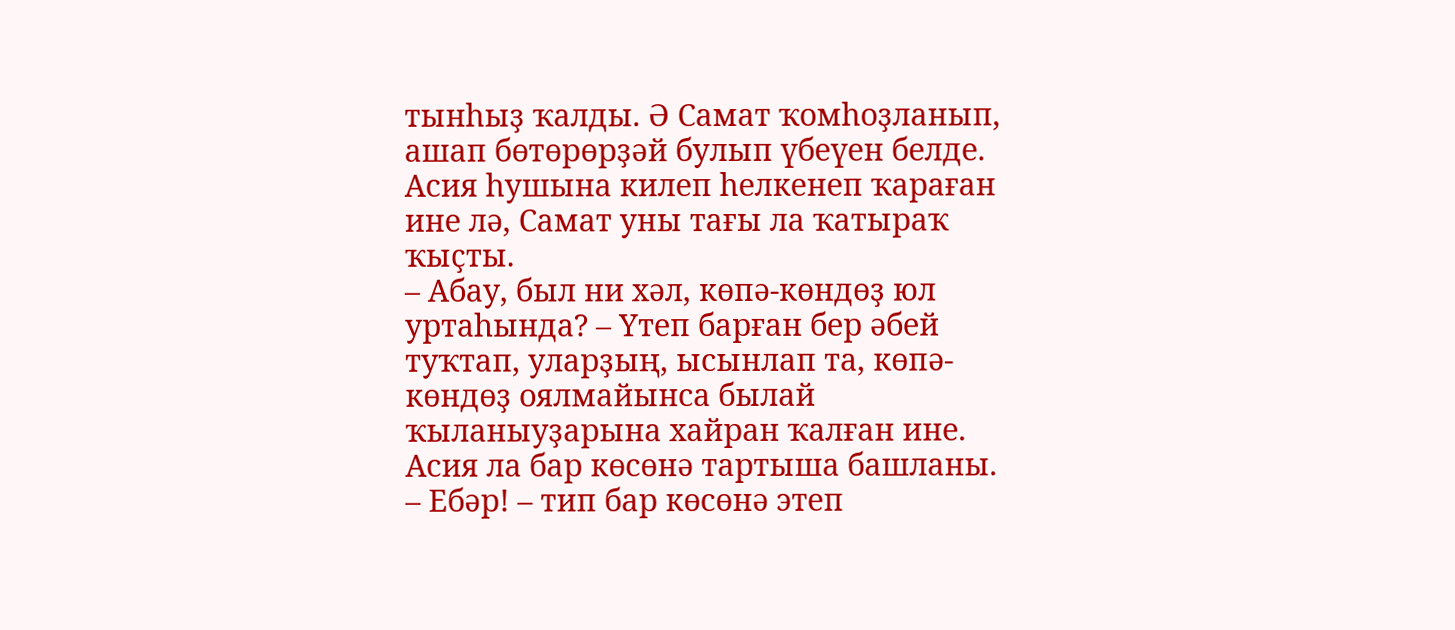тынһыҙ ҡалды. Ә Самат ҡомһоҙланып, ашап бөтөрөрҙәй булып үбеүен белде. Асия һушына килеп һелкенеп ҡараған ине лә, Самат уны тағы ла ҡатыраҡ ҡыҫты.
– Абау, был ни хәл, көпә-көндөҙ юл уртаһында? – Үтеп барған бер әбей туҡтап, уларҙың, ысынлап та, көпә-көндөҙ оялмайынса былай ҡыланыуҙарына хайран ҡалған ине. Асия ла бар көсөнә тартыша башланы.
– Ебәр! – тип бар көсөнә этеп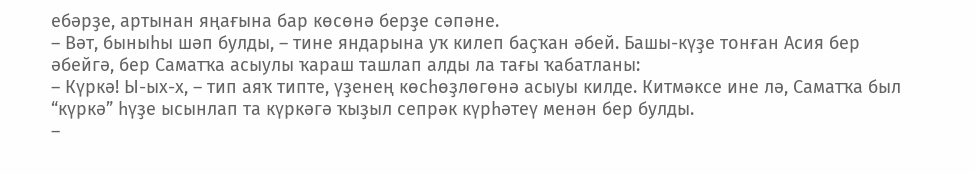ебәрҙе, артынан яңағына бар көсөнә берҙе сәпәне.
– Вәт, быныһы шәп булды, – тине яндарына уҡ килеп баҫҡан әбей. Башы-күҙе тонған Асия бер әбейгә, бер Саматҡа асыулы ҡараш ташлап алды ла тағы ҡабатланы:
– Күркә! Ы-ых-х, – тип аяҡ типте, үҙенең көсһөҙлөгөнә асыуы килде. Китмәксе ине лә, Саматҡа был “күркә” һүҙе ысынлап та күркәгә ҡыҙыл сепрәк күрһәтеү менән бер булды.
–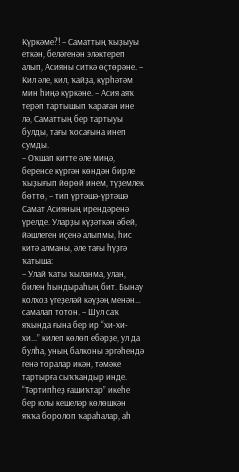Күркәме?! – Саматтың ҡыҙыуы еткән, беләгенән эләктереп алып, Асияны ситкә өҫтөрәне. – Кил әле, кил, ҡайҙа, күрһәтәм мин һиңә күркәне. – Асия аяҡ терәп тартышып ҡараған ине лә, Саматтың бер тартыуы булды, тағы ҡосағына инеп сумды.
– Оҡшап китте әле миңә, беренсе күргән көндән бирле ҡыҙығып йөрөй инем, түҙемлек бөттө, – тип үртәшә-үртәшә Самат Асияның ирендәренә үрелде. Уларҙы күҙәткән әбей, йәшлеген иҫенә алыпмы, һис китә алманы, әле тағы һүҙгә ҡатыша:
– Улай ҡаты ҡыланма, улан, билен һындыраһың бит. Бынау колхоз үгеҙеләй кәүҙәң менән… самалап тотон. – Шул саҡ яҡында ғына бер ир “хи-хи-хи...” килеп көлөп ебәрҙе, ул да булһа, уның балконы эргәһендә генә торалар икән, тәмәке тартырға сыҡҡандыр инде. “Тәртипһеҙ ғашиҡтар” икеһе бер юлы кешеләр көлөшкән яҡҡа боролоп ҡараһалар, аһ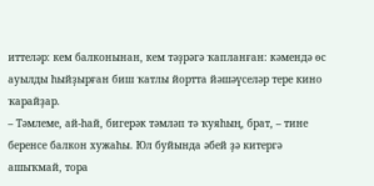иттеләр: кем балконынан, кем тәҙрәгә ҡапланған: кәмендә өс ауылды һыйҙырған биш ҡатлы йортта йәшәүселәр тере кино ҡарайҙар.
– Тәмлеме, ай-һай, бигерәк тәмләп тә ҡуяһың, брат, – тине беренсе балкон хужаһы. Юл буйында әбей ҙә китергә ашыҡмай, тора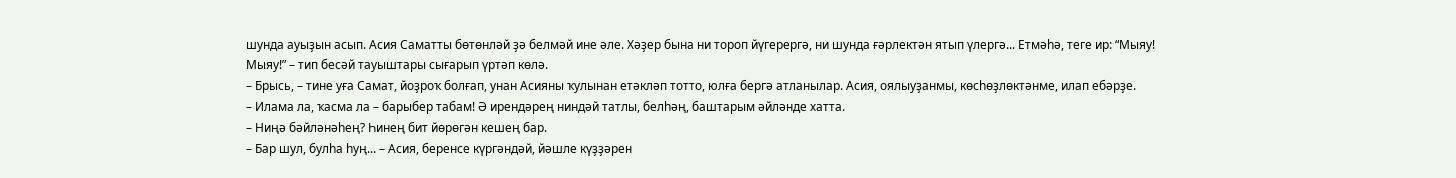шунда ауыҙын асып. Асия Саматты бөтөнләй ҙә белмәй ине әле. Хәҙер бына ни тороп йүгерергә, ни шунда ғәрлектән ятып үлергә... Етмәһә, теге ир: “Мыяу! Мыяу!” – тип бесәй тауыштары сығарып үртәп көлә.
– Брысь, – тине уға Самат, йоҙроҡ болғап, унан Асияны ҡулынан етәкләп тотто, юлға бергә атланылар. Асия, оялыуҙанмы, көсһөҙлөктәнме, илап ебәрҙе.
– Илама ла, ҡасма ла – барыбер табам! Ә ирендәрең ниндәй татлы, белһәң, баштарым әйләнде хатта.
– Ниңә бәйләнәһең? Һинең бит йөрөгән кешең бар.
– Бар шул, булһа һуң... – Асия, беренсе күргәндәй, йәшле күҙҙәрен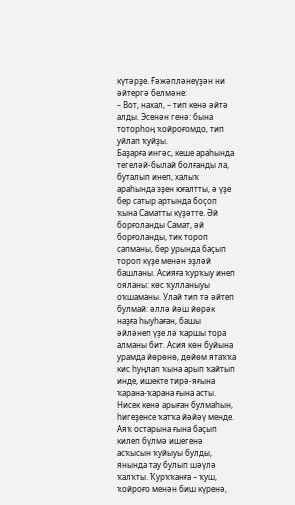күтәрҙе. Ғәжәпләнеүҙән ни әйтергә белмәне:
– Вот, нахал, – тип кенә әйтә алды. Эсенән генә: бына тоторһоң ҡойроғомдо, тип уйлап ҡуйҙы.
Баҙарға ингәс, кеше араһында тегеләй-былай болғанды ла, буталып инеп, халыҡ араһында эҙен юғалтты, ә үҙе бер сатыр артында боҫоп ҡына Саматты күҙәтте. Әй борғоланды Самат, әй борғоланды, тик тороп сапманы, бер урында баҫып тороп күҙе менән эҙләй башланы. Асияға ҡурҡыу инеп ояланы: көс ҡулланыуы оҡшаманы. Улай тип тә әйтеп булмай: әллә йәш йөрәк наҙға һыуһаған, башы әйләнеп үҙе лә ҡаршы тора алманы бит. Асия көн буйына урамда йөрөнө, дөйөм ятаҡҡа кис һуңлап ҡына арып ҡайтып инде, ишекте тирә-яғына ҡарана-ҡарана ғына асты. Нисек кенә арыған булмаһын, һигеҙенсе ҡатҡа йәйәү менде. Аяҡ остарына ғына баҫып килеп бүлмә ишегенә асҡысын ҡуйыуы булды, янында тау булып шәүлә ҡалҡты. Ҡурҡҡанға – ҡуш, ҡойроғо менән биш күренә,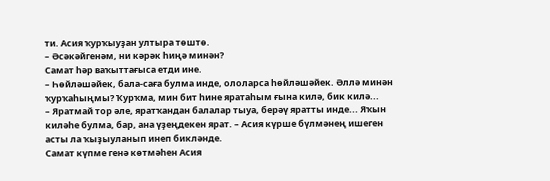ти. Асия ҡурҡыуҙан ултыра төштө.
– Әсәкәйгенәм, ни кәрәк һиңә минән?
Самат һәр ваҡыттағыса етди ине.
– Һөйләшәйек, бала-саға булма инде, ололарса һөйләшәйек. Әллә минән ҡурҡаһыңмы? Ҡурҡма, мин бит һине яратаһым ғына килә, бик килә...
– Яратмай тор әле, яратҡандан балалар тыуа, берәү яратты инде... Яҡын киләһе булма, бар, ана үҙеңдекен ярат. – Асия күрше бүлмәнең ишеген асты ла ҡыҙыуланып инеп бикләнде.
Самат күпме генә көтмәһен Асия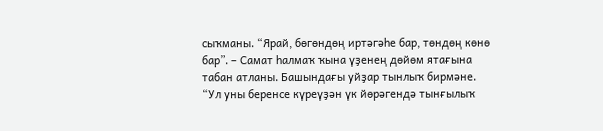сыҡманы. “Ярай, бөгөндөң иртәгәһе бар, төндөң көнө бар”. – Самат һалмаҡ ҡына үҙенең дөйөм ятағына табан атланы. Башындағы уйҙар тынлыҡ бирмәне. “Ул уны беренсе күреүҙән үк йөрәгендә тынғылыҡ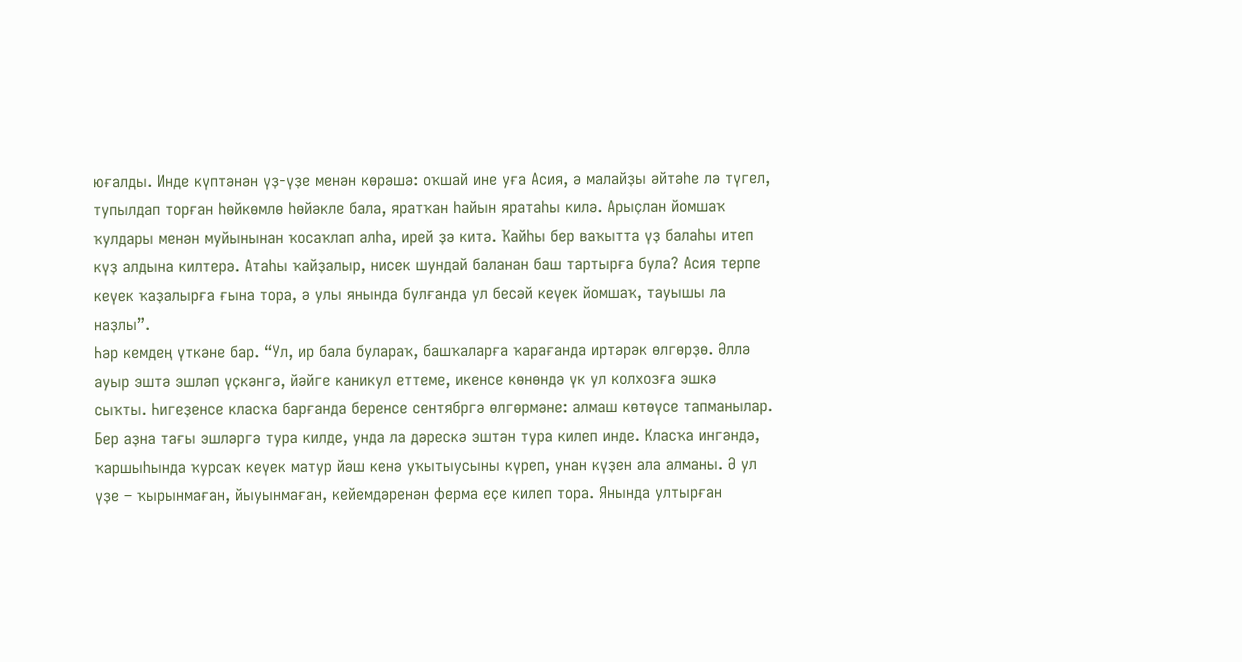юғалды. Инде күптәнән үҙ-үҙе менән көрәшә: оҡшай ине уға Асия, ә малайҙы әйтәһе лә түгел, тупылдап торған һөйкөмлө һөйәкле бала, яратҡан һайын яратаһы килә. Арыҫлан йомшаҡ ҡулдары менән муйынынан ҡосаҡлап алһа, ирей ҙә китә. Ҡайһы бер ваҡытта үҙ балаһы итеп күҙ алдына килтерә. Атаһы ҡайҙалыр, нисек шундай баланан баш тартырға була? Асия терпе кеүек ҡаҙалырға ғына тора, ә улы янында булғанда ул бесәй кеүек йомшаҡ, тауышы ла наҙлы”.
Һәр кемдең үткәне бар. “Ул, ир бала булараҡ, башҡаларға ҡарағанда иртәрәк өлгөрҙө. Әллә ауыр эштә эшләп үҫкәнгә, йәйге каникул еттеме, икенсе көнөндә үк ул колхозға эшкә сыҡты. Һигеҙенсе класҡа барғанда беренсе сентябргә өлгөрмәне: алмаш көтөүсе тапманылар. Бер аҙна тағы эшләргә тура килде, унда ла дәрескә эштән тура килеп инде. Класҡа ингәндә, ҡаршыһында ҡурсаҡ кеүек матур йәш кенә уҡытыусыны күреп, унан күҙен ала алманы. Ә ул үҙе – ҡырынмаған, йыуынмаған, кейемдәренән ферма еҫе килеп тора. Янында ултырған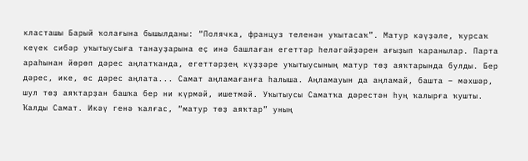класташы Барый ҡолағына бышылданы: “Полячка, француз теленән уҡытасаҡ”. Матур кәүҙәле, ҡурсаҡ кеүек сибәр уҡытыусыға танауҙарына еҫ инә башлаған егеттәр һеләгәйҙәрен ағыҙып ҡаранылар. Парта араһынан йөрөп дәрес аңлатҡанда, егеттәрҙең күҙҙәре уҡытыусының матур төҙ аяҡтарында булды. Бер дәрес, ике, өс дәрес аңлата... Самат аңламағанға һалыша. Аңламауын да аңламай, башта – мәхшәр, шул төҙ аяҡтарҙан башҡа бер ни күрмәй, ишетмәй. Уҡытыусы Саматҡа дәрестән һуң ҡалырға ҡушты. Ҡалды Самат. Икәү генә ҡалғас, “матур төҙ аяҡтар” уның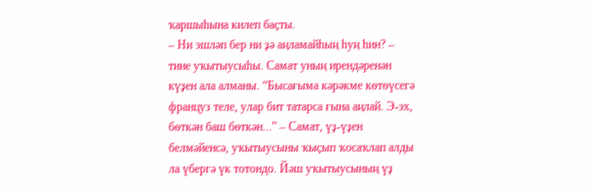ҡаршыһына килеп баҫты.
– Ни эшләп бер ни ҙә аңламайһың һуң һин? – тине уҡытыусыһы. Самат уның ирендәренән күҙен ала алманы. “Бысағыма кәрәкме көтөүсегә француз теле, улар бит татарса ғына аңлай. Э-эх, бөткән баш бөткән...” – Самат, үҙ-үҙен белмәйенсә, уҡытыусыны ҡыҫып ҡосаҡлап алды ла үбергә үк тотондо. Йәш уҡытыусының үҙ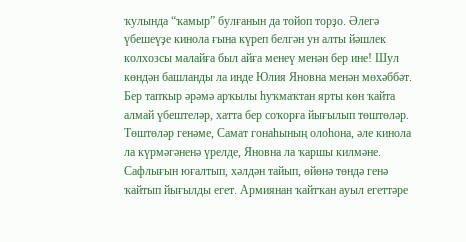ҡулында “ҡамыр” булғанын да тойоп торҙо. Әлегә үбешеүҙе кинола ғына күреп белгән ун алты йәшлек колхозсы малайға был айға менеү менән бер ине! Шул көндән башланды ла инде Юлия Яновна менән мөхәббәт. Бер тапҡыр әрәмә арҡылы һуҡмаҡтан ярты көн ҡайта алмай үбештеләр, хатта бер соҡорға йығылып төштөләр. Төштөләр генәме, Самат гонаһының олоһона, әле кинола ла күрмәгәненә үрелде, Яновна ла ҡаршы килмәне. Сафлығын юғалтып, хәлдән тайып, өйөнә төндә генә ҡайтып йығылды егет. Армиянан ҡайтҡан ауыл егеттәре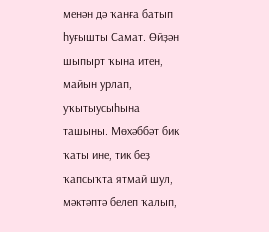менән дә ҡанға батып һуғышты Самат. Өйҙән шыпырт ҡына итен, майын урлап, уҡытыусыһына ташыны. Мөхәббәт бик ҡаты ине, тик беҙ ҡапсыҡта ятмай шул, мәктәптә белеп ҡалып,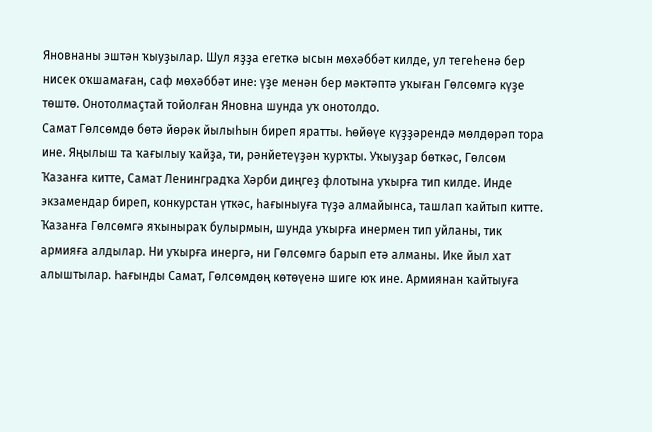Яновнаны эштән ҡыуҙылар. Шул яҙҙа егеткә ысын мөхәббәт килде, ул тегеһенә бер нисек оҡшамаған, саф мөхәббәт ине: үҙе менән бер мәктәптә уҡыған Гөлсөмгә күҙе төштө. Онотолмаҫтай тойолған Яновна шунда уҡ онотолдо.
Самат Гөлсөмдө бөтә йөрәк йылыһын биреп яратты. Һөйөүе күҙҙәрендә мөлдөрәп тора ине. Яңылыш та ҡағылыу ҡайҙа, ти, рәнйетеүҙән ҡурҡты. Уҡыуҙар бөткәс, Гөлсөм Ҡазанға китте, Самат Ленинградҡа Хәрби диңгеҙ флотына уҡырға тип килде. Инде экзамендар биреп, конкурстан үткәс, һағыныуға түҙә алмайынса, ташлап ҡайтып китте. Ҡазанға Гөлсөмгә яҡыныраҡ булырмын, шунда уҡырға инермен тип уйланы, тик армияға алдылар. Ни уҡырға инергә, ни Гөлсөмгә барып етә алманы. Ике йыл хат алыштылар. Һағынды Самат, Гөлсөмдөң көтөүенә шиге юҡ ине. Армиянан ҡайтыуға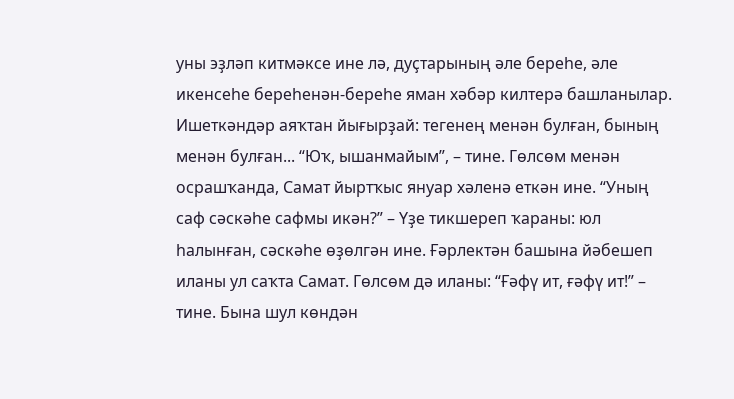уны эҙләп китмәксе ине лә, дуҫтарының әле береһе, әле икенсеһе береһенән-береһе яман хәбәр килтерә башланылар. Ишеткәндәр аяҡтан йығырҙай: тегенең менән булған, бының менән булған... “Юҡ, ышанмайым”, – тине. Гөлсөм менән осрашҡанда, Самат йыртҡыс януар хәленә еткән ине. “Уның саф сәскәһе сафмы икән?” – Үҙе тикшереп ҡараны: юл һалынған, сәскәһе өҙөлгән ине. Ғәрлектән башына йәбешеп иланы ул саҡта Самат. Гөлсөм дә иланы: “Ғәфү ит, ғәфү ит!” – тине. Бына шул көндән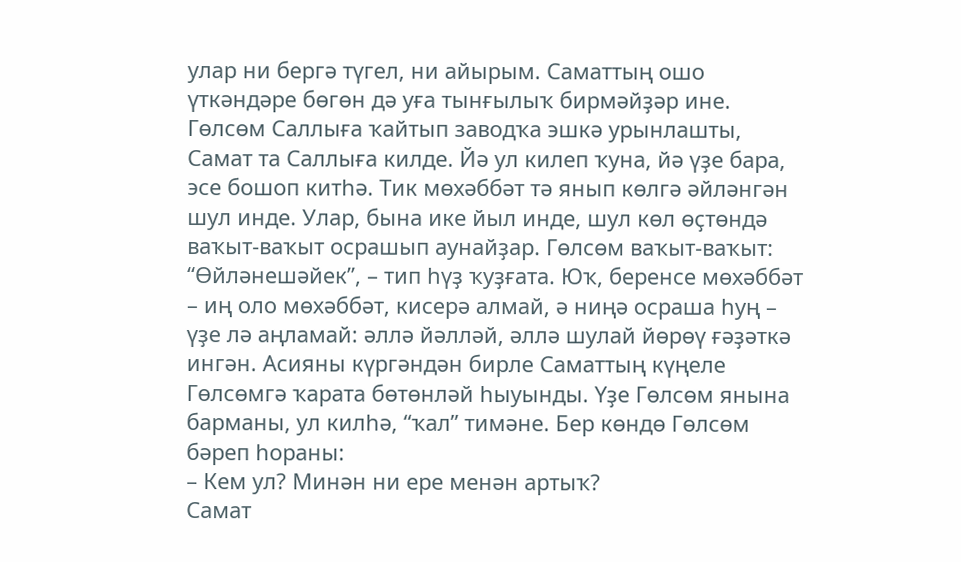улар ни бергә түгел, ни айырым. Саматтың ошо үткәндәре бөгөн дә уға тынғылыҡ бирмәйҙәр ине.
Гөлсөм Саллыға ҡайтып заводҡа эшкә урынлашты, Самат та Саллыға килде. Йә ул килеп ҡуна, йә үҙе бара, эсе бошоп китһә. Тик мөхәббәт тә янып көлгә әйләнгән шул инде. Улар, бына ике йыл инде, шул көл өҫтөндә ваҡыт-ваҡыт осрашып аунайҙар. Гөлсөм ваҡыт-ваҡыт: “Өйләнешәйек”, – тип һүҙ ҡуҙғата. Юҡ, беренсе мөхәббәт – иң оло мөхәббәт, кисерә алмай, ә ниңә осраша һуң – үҙе лә аңламай: әллә йәлләй, әллә шулай йөрөү ғәҙәткә ингән. Асияны күргәндән бирле Саматтың күңеле Гөлсөмгә ҡарата бөтөнләй һыуынды. Үҙе Гөлсөм янына барманы, ул килһә, “ҡал” тимәне. Бер көндө Гөлсөм бәреп һораны:
– Кем ул? Минән ни ере менән артыҡ?
Самат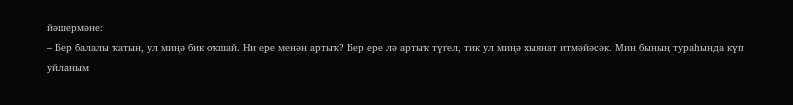йәшермәне:
– Бер балалы ҡатын, ул миңә бик оҡшай. Ни ере менән артыҡ? Бер ере лә артыҡ түгел, тик ул миңә хыянат итмәйәсәк. Мин бының тураһында күп уйланым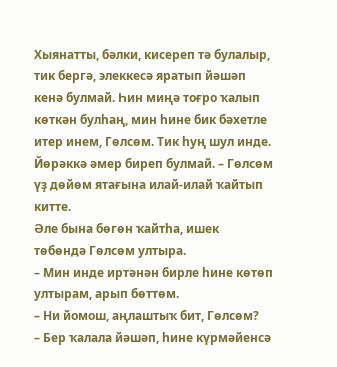Хыянатты, бәлки, кисереп тә булалыр, тик бергә, элеккесә яратып йәшәп кенә булмай. Һин миңә тоғро ҡалып көткән булһаң, мин һине бик бәхетле итер инем, Гөлсөм. Тик һуң шул инде. Йөрәккә әмер биреп булмай. – Гөлсөм үҙ дөйөм ятағына илай-илай ҡайтып китте.
Әле бына бөгөн ҡайтһа, ишек төбөндә Гөлсөм ултыра.
– Мин инде иртәнән бирле һине көтөп ултырам, арып бөттөм.
– Ни йомош, аңлаштыҡ бит, Гөлсөм?
– Бер ҡалала йәшәп, һине күрмәйенсә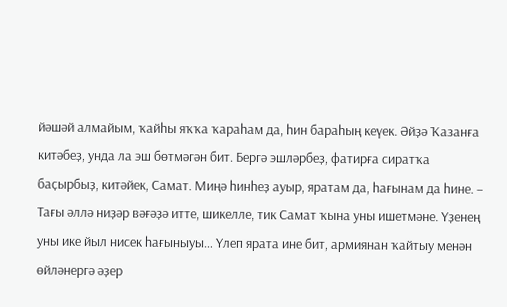йәшәй алмайым, ҡайһы яҡҡа ҡараһам да, һин бараһың кеүек. Әйҙә Ҡазанға китәбеҙ, унда ла эш бөтмәгән бит. Бергә эшләрбеҙ, фатирға сиратҡа баҫырбыҙ, китәйек, Самат. Миңә һинһеҙ ауыр, яратам да, һағынам да һине. – Тағы әллә ниҙәр вәғәҙә итте, шикелле, тик Самат ҡына уны ишетмәне. Үҙенең уны ике йыл нисек һағыныуы… Үлеп ярата ине бит, армиянан ҡайтыу менән өйләнергә әҙер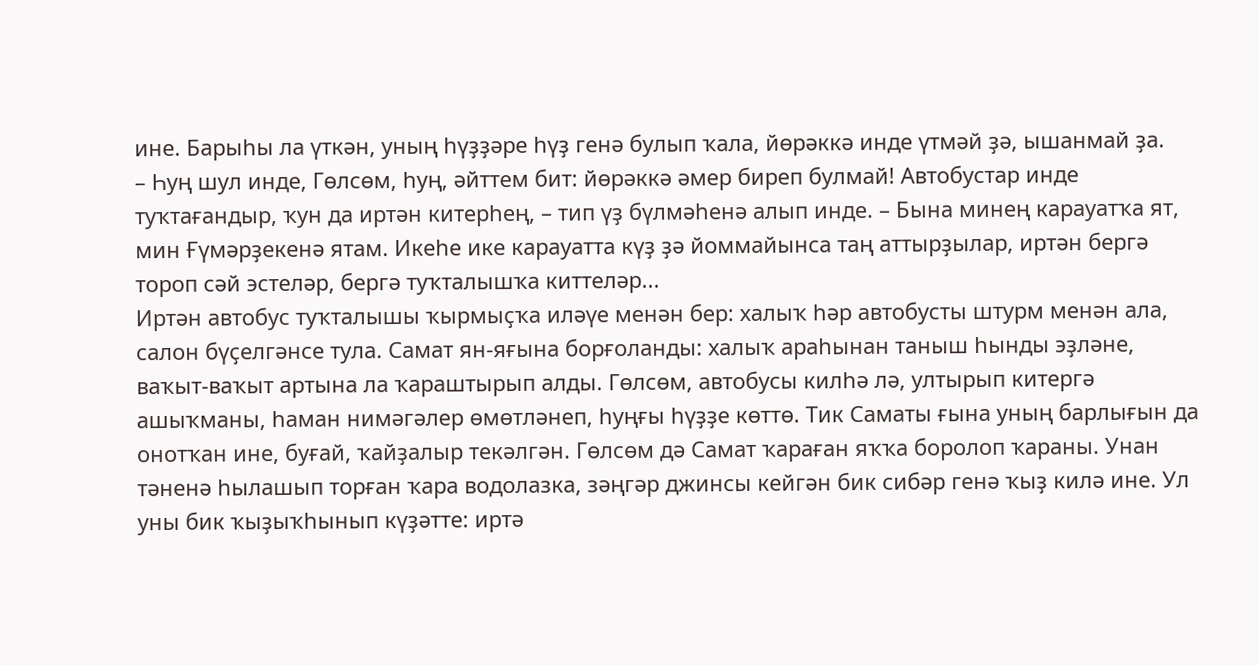ине. Барыһы ла үткән, уның һүҙҙәре һүҙ генә булып ҡала, йөрәккә инде үтмәй ҙә, ышанмай ҙа.
– Һуң шул инде, Гөлсөм, һуң, әйттем бит: йөрәккә әмер биреп булмай! Автобустар инде туҡтағандыр, ҡун да иртән китерһең, – тип үҙ бүлмәһенә алып инде. – Бына минең карауатҡа ят, мин Ғүмәрҙекенә ятам. Икеһе ике карауатта күҙ ҙә йоммайынса таң аттырҙылар, иртән бергә тороп сәй эстеләр, бергә туҡталышҡа киттеләр...
Иртән автобус туҡталышы ҡырмыҫҡа иләүе менән бер: халыҡ һәр автобусты штурм менән ала, салон бүҫелгәнсе тула. Самат ян-яғына борғоланды: халыҡ араһынан таныш һынды эҙләне, ваҡыт-ваҡыт артына ла ҡараштырып алды. Гөлсөм, автобусы килһә лә, ултырып китергә ашыҡманы, һаман нимәгәлер өмөтләнеп, һуңғы һүҙҙе көттө. Тик Саматы ғына уның барлығын да онотҡан ине, буғай, ҡайҙалыр текәлгән. Гөлсөм дә Самат ҡараған яҡҡа боролоп ҡараны. Унан тәненә һылашып торған ҡара водолазка, зәңгәр джинсы кейгән бик сибәр генә ҡыҙ килә ине. Ул уны бик ҡыҙыҡһынып күҙәтте: иртә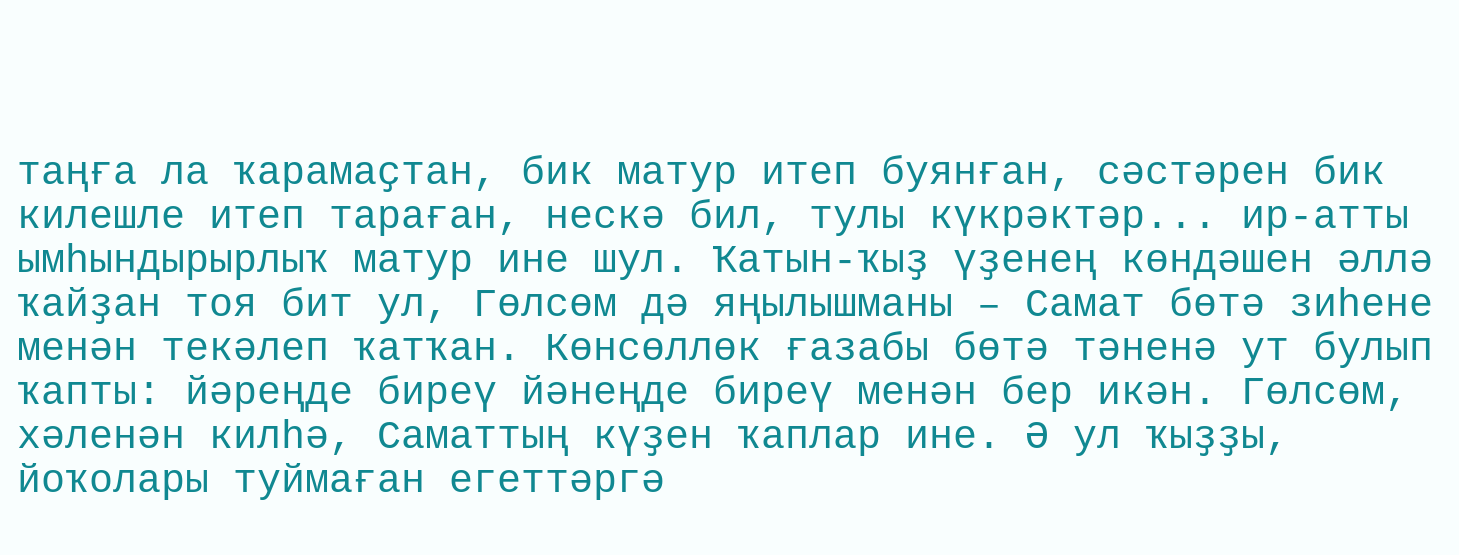таңға ла ҡарамаҫтан, бик матур итеп буянған, сәстәрен бик килешле итеп тараған, нескә бил, тулы күкрәктәр... ир-атты ымһындырырлыҡ матур ине шул. Ҡатын-ҡыҙ үҙенең көндәшен әллә ҡайҙан тоя бит ул, Гөлсөм дә яңылышманы – Самат бөтә зиһене менән текәлеп ҡатҡан. Көнсөллөк ғазабы бөтә тәненә ут булып ҡапты: йәреңде биреү йәнеңде биреү менән бер икән. Гөлсөм, хәленән килһә, Саматтың күҙен ҡаплар ине. Ә ул ҡыҙҙы, йоҡолары туймаған егеттәргә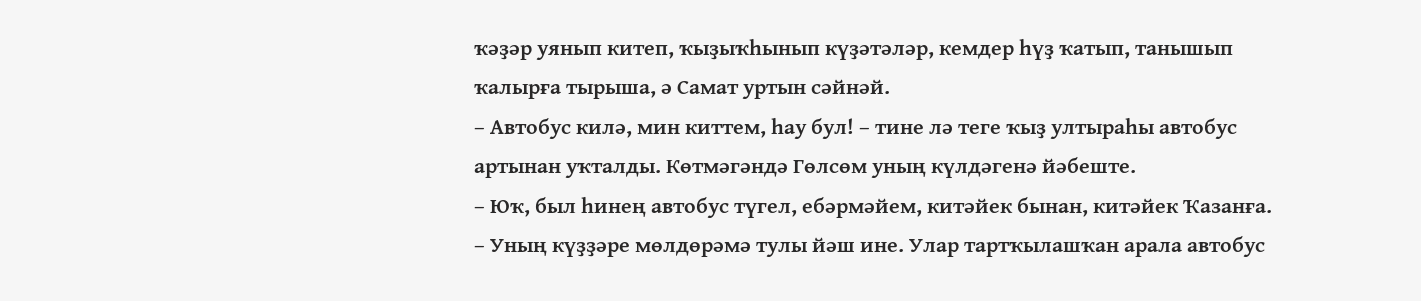ҡәҙәр уянып китеп, ҡыҙыҡһынып күҙәтәләр, кемдер һүҙ ҡатып, танышып ҡалырға тырыша, ә Самат уртын сәйнәй.
– Автобус килә, мин киттем, һау бул! – тине лә теге ҡыҙ ултыраһы автобус артынан уҡталды. Көтмәгәндә Гөлсөм уның күлдәгенә йәбеште.
– Юҡ, был һинең автобус түгел, ебәрмәйем, китәйек бынан, китәйек Ҡазанға. – Уның күҙҙәре мөлдөрәмә тулы йәш ине. Улар тартҡылашҡан арала автобус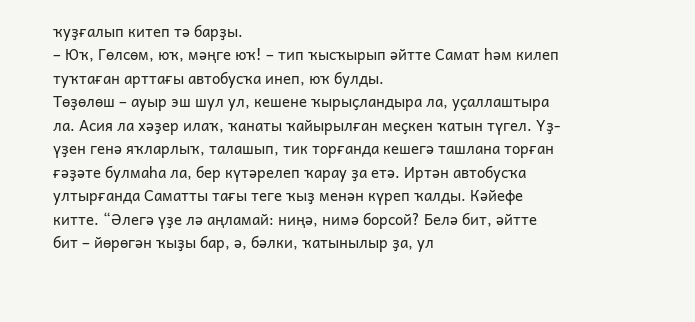ҡуҙғалып китеп тә барҙы.
– Юҡ, Гөлсөм, юҡ, мәңге юҡ! – тип ҡысҡырып әйтте Самат һәм килеп туҡтаған арттағы автобусҡа инеп, юҡ булды.
Төҙөлөш – ауыр эш шул ул, кешене ҡырыҫландыра ла, уҫаллаштыра ла. Асия ла хәҙер илаҡ, ҡанаты ҡайырылған меҫкен ҡатын түгел. Үҙ-үҙен генә яҡларлыҡ, талашып, тик торғанда кешегә ташлана торған ғәҙәте булмаһа ла, бер күтәрелеп ҡарау ҙа етә. Иртән автобусҡа ултырғанда Саматты тағы теге ҡыҙ менән күреп ҡалды. Кәйефе китте. “Әлегә үҙе лә аңламай: ниңә, нимә борсой? Белә бит, әйтте бит – йөрөгән ҡыҙы бар, ә, бәлки, ҡатынылыр ҙа, ул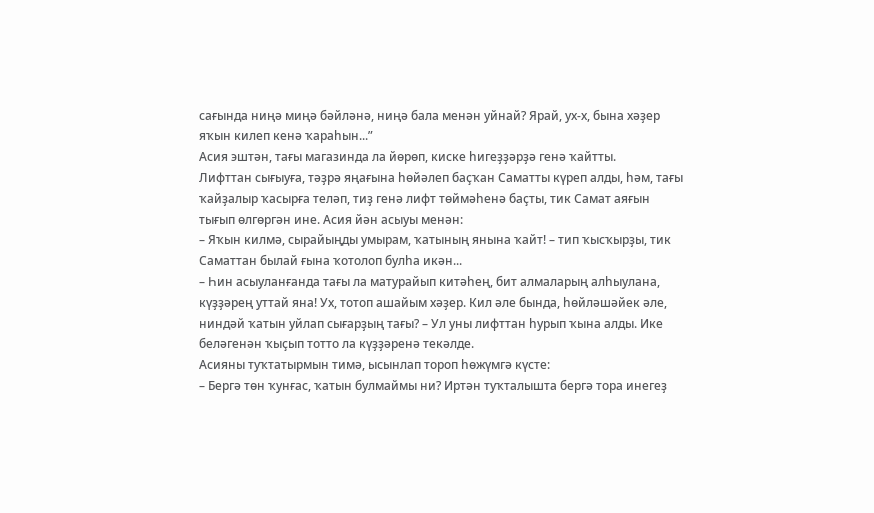сағында ниңә миңә бәйләнә, ниңә бала менән уйнай? Ярай, ух-х, бына хәҙер яҡын килеп кенә ҡараһын...”
Асия эштән, тағы магазинда ла йөрөп, киске һигеҙҙәрҙә генә ҡайтты.
Лифттан сығыуға, тәҙрә яңағына һөйәлеп баҫҡан Саматты күреп алды, һәм, тағы ҡайҙалыр ҡасырға теләп, тиҙ генә лифт төймәһенә баҫты, тик Самат аяғын тығып өлгөргән ине. Асия йән асыуы менән:
– Яҡын килмә, сырайыңды умырам, ҡатының янына ҡайт! – тип ҡысҡырҙы, тик Саматтан былай ғына ҡотолоп булһа икән...
– Һин асыуланғанда тағы ла матурайып китәһең, бит алмаларың алһыулана, күҙҙәрең уттай яна! Ух, тотоп ашайым хәҙер. Кил әле бында, һөйләшәйек әле, ниндәй ҡатын уйлап сығарҙың тағы? – Ул уны лифттан һурып ҡына алды. Ике беләгенән ҡыҫып тотто ла күҙҙәренә текәлде.
Асияны туҡтатырмын тимә, ысынлап тороп һөжүмгә күсте:
– Бергә төн ҡунғас, ҡатын булмаймы ни? Иртән туҡталышта бергә тора инегеҙ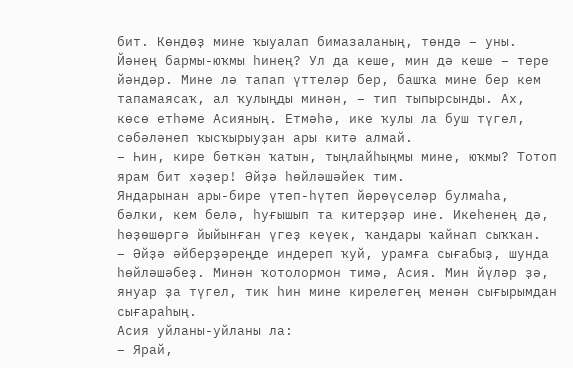бит. Көндөҙ мине ҡыуалап бимазаланың, төндә – уны. Йәнең бармы-юҡмы һинең? Ул да кеше, мин дә кеше – тере йәндәр. Мине лә тапап үттеләр бер, башҡа мине бер кем тапамаясаҡ, ал ҡулыңды минән, – тип тыпырсынды. Ах, көсө етһәме Асияның. Етмәһә, ике ҡулы ла буш түгел, сәбәләнеп ҡысҡырыуҙан ары китә алмай.
– Һин, кире бөткән ҡатын, тыңлайһыңмы мине, юҡмы? Тотоп ярам бит хәҙер! Әйҙә һөйләшәйек тим.
Яндарынан ары-бире үтеп-һүтеп йөрөүселәр булмаһа, бәлки, кем белә, һуғышып та китерҙәр ине. Икеһенең дә, һөҙөшөргә йыйынған үгеҙ кеүек, ҡандары ҡайнап сыҡҡан.
– Әйҙә әйберҙәреңде индереп ҡуй, урамға сығабыҙ, шунда һөйләшәбеҙ. Минән ҡотолормон тимә, Асия. Мин йүләр ҙә, януар ҙа түгел, тик һин мине кирелегең менән сығырымдан сығараһың.
Асия уйланы-уйланы ла:
– Ярай,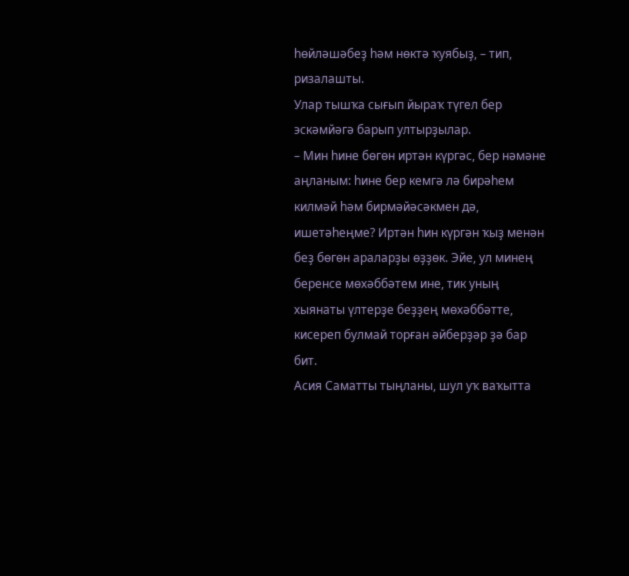һөйләшәбеҙ һәм нөктә ҡуябыҙ, – тип, ризалашты.
Улар тышҡа сығып йыраҡ түгел бер эскәмйәгә барып ултырҙылар.
– Мин һине бөгөн иртән күргәс, бер нәмәне аңланым: һине бер кемгә лә бирәһем килмәй һәм бирмәйәсәкмен дә, ишетәһеңме? Иртән һин күргән ҡыҙ менән беҙ бөгөн араларҙы өҙҙөк. Эйе, ул минең беренсе мөхәббәтем ине, тик уның хыянаты үлтерҙе беҙҙең мөхәббәтте, кисереп булмай торған әйберҙәр ҙә бар бит.
Асия Саматты тыңланы, шул уҡ ваҡытта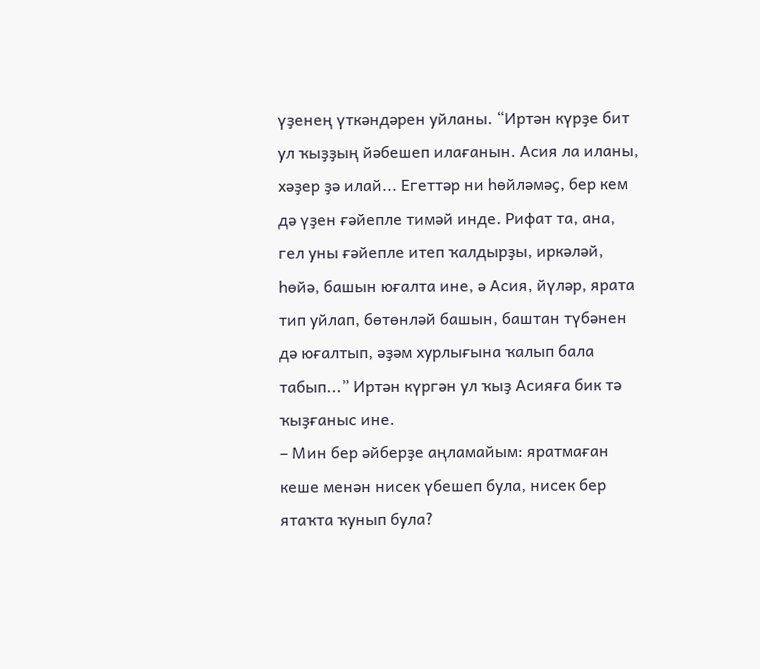үҙенең үткәндәрен уйланы. “Иртән күрҙе бит ул ҡыҙҙың йәбешеп илағанын. Асия ла иланы, хәҙер ҙә илай... Егеттәр ни һөйләмәҫ, бер кем дә үҙен ғәйепле тимәй инде. Рифат та, ана, гел уны ғәйепле итеп ҡалдырҙы, иркәләй, һөйә, башын юғалта ине, ә Асия, йүләр, ярата тип уйлап, бөтөнләй башын, баштан түбәнен дә юғалтып, әҙәм хурлығына ҡалып бала табып...” Иртән күргән ул ҡыҙ Асияға бик тә ҡыҙғаныс ине.
– Мин бер әйберҙе аңламайым: яратмаған кеше менән нисек үбешеп була, нисек бер ятаҡта ҡунып була?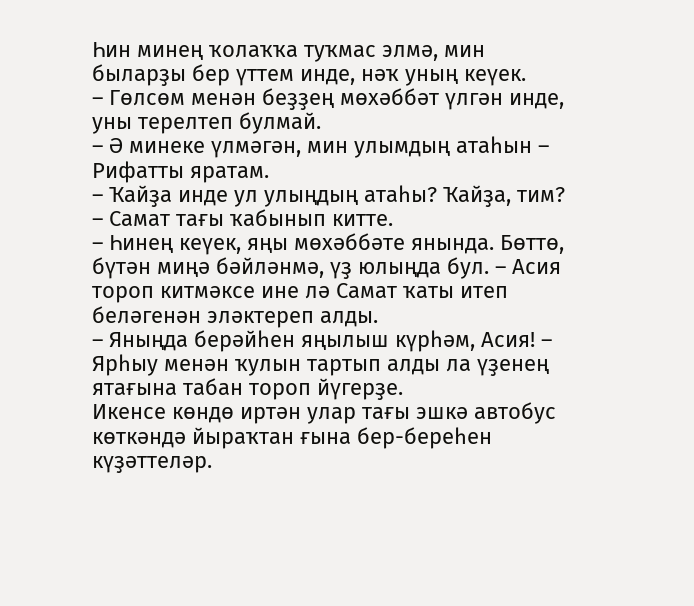Һин минең ҡолаҡҡа туҡмас элмә, мин быларҙы бер үттем инде, нәҡ уның кеүек.
– Гөлсөм менән беҙҙең мөхәббәт үлгән инде, уны терелтеп булмай.
– Ә минеке үлмәгән, мин улымдың атаһын – Рифатты яратам.
– Ҡайҙа инде ул улыңдың атаһы? Ҡайҙа, тим? – Самат тағы ҡабынып китте.
– Һинең кеүек, яңы мөхәббәте янында. Бөттө, бүтән миңә бәйләнмә, үҙ юлыңда бул. – Асия тороп китмәксе ине лә Самат ҡаты итеп беләгенән эләктереп алды.
– Яныңда берәйһен яңылыш күрһәм, Асия! – Ярһыу менән ҡулын тартып алды ла үҙенең ятағына табан тороп йүгерҙе.
Икенсе көндө иртән улар тағы эшкә автобус көткәндә йыраҡтан ғына бер-береһен күҙәттеләр.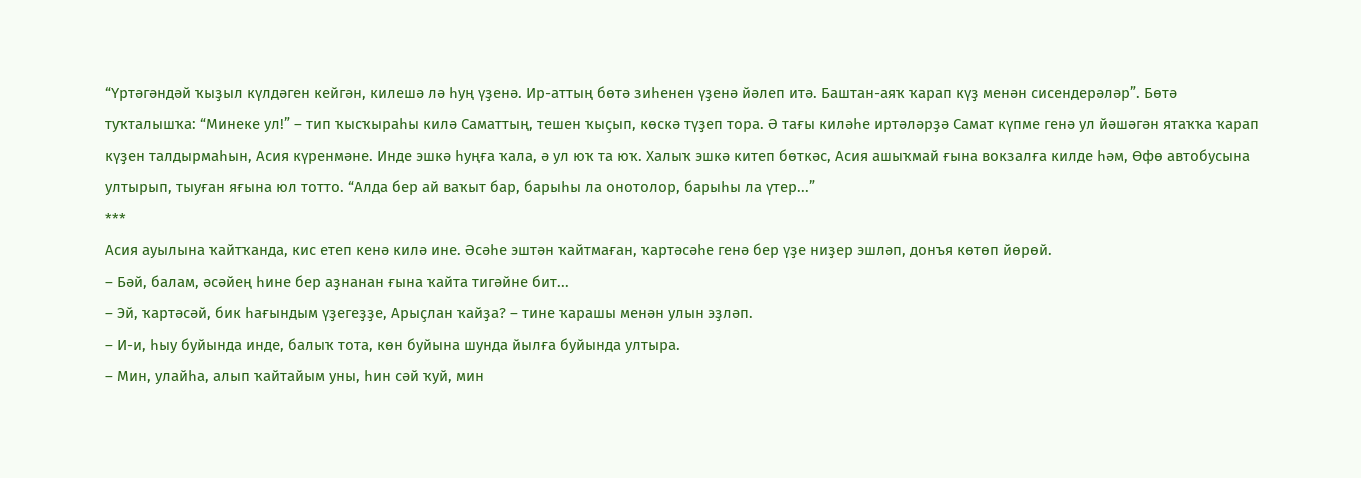“Үртәгәндәй ҡыҙыл күлдәген кейгән, килешә лә һуң үҙенә. Ир-аттың бөтә зиһенен үҙенә йәлеп итә. Баштан-аяҡ ҡарап күҙ менән сисендерәләр”. Бөтә туҡталышҡа: “Минеке ул!” – тип ҡысҡыраһы килә Саматтың, тешен ҡыҫып, көскә түҙеп тора. Ә тағы киләһе иртәләрҙә Самат күпме генә ул йәшәгән ятаҡҡа ҡарап күҙен талдырмаһын, Асия күренмәне. Инде эшкә һуңға ҡала, ә ул юҡ та юҡ. Халыҡ эшкә китеп бөткәс, Асия ашыҡмай ғына вокзалға килде һәм, Өфө автобусына ултырып, тыуған яғына юл тотто. “Алда бер ай ваҡыт бар, барыһы ла онотолор, барыһы ла үтер...”
***
Асия ауылына ҡайтҡанда, кис етеп кенә килә ине. Әсәһе эштән ҡайтмаған, ҡартәсәһе генә бер үҙе ниҙер эшләп, донъя көтөп йөрөй.
– Бәй, балам, әсәйең һине бер аҙнанан ғына ҡайта тигәйне бит...
– Эй, ҡартәсәй, бик һағындым үҙегеҙҙе, Арыҫлан ҡайҙа? – тине ҡарашы менән улын эҙләп.
– И-и, һыу буйында инде, балыҡ тота, көн буйына шунда йылға буйында ултыра.
– Мин, улайһа, алып ҡайтайым уны, һин сәй ҡуй, мин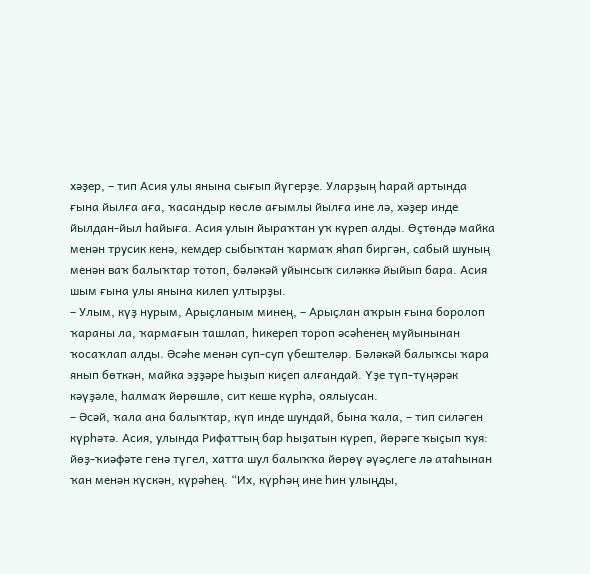хәҙер, – тип Асия улы янына сығып йүгерҙе. Уларҙың һарай артында ғына йылға аға, ҡасандыр көслө ағымлы йылға ине лә, хәҙер инде йылдан-йыл һайыға. Асия улын йыраҡтан уҡ күреп алды. Өҫтөндә майка менән трусик кенә, кемдер сыбыҡтан ҡармаҡ яһап биргән, сабый шуның менән ваҡ балыҡтар тотоп, бәләкәй уйынсыҡ силәккә йыйып бара. Асия шым ғына улы янына килеп ултырҙы.
– Улым, күҙ нурым, Арыҫланым минең, – Арыҫлан аҡрын ғына боролоп ҡараны ла, ҡармағын ташлап, һикереп тороп әсәһенең муйынынан ҡосаҡлап алды. Әсәһе менән суп-суп үбештеләр. Бәләкәй балыҡсы ҡара янып бөткән, майка эҙҙәре һыҙып киҫеп алғандай. Үҙе түп-түңәрәк кәүҙәле, һалмаҡ йөрөшлө, сит кеше күрһә, оялыусан.
– Әсәй, ҡала ана балыҡтар, күп инде шундай, бына ҡала, – тип силәген күрһәтә. Асия, улында Рифаттың бар һыҙатын күреп, йөрәге ҡыҫып ҡуя: йөҙ-ҡиәфәте генә түгел, хатта шул балыҡҡа йөрөү әүәҫлеге лә атаһынан ҡан менән күскән, күрәһең. “Их, күрһәң ине һин улыңды,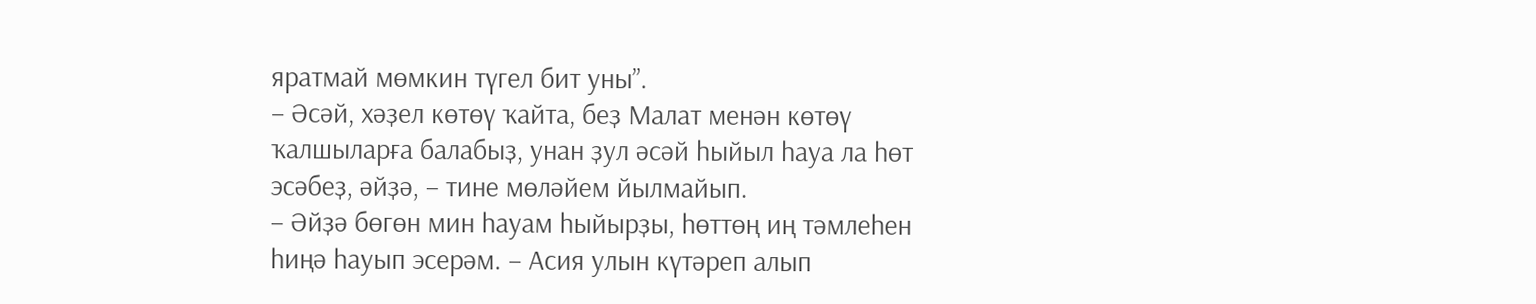яратмай мөмкин түгел бит уны”.
– Әсәй, хәҙел көтөү ҡайта, беҙ Малат менән көтөү ҡалшыларға балабыҙ, унан ҙул әсәй һыйыл һауа ла һөт эсәбеҙ, әйҙә, – тине мөләйем йылмайып.
– Әйҙә бөгөн мин һауам һыйырҙы, һөттөң иң тәмлеһен һиңә һауып эсерәм. – Асия улын күтәреп алып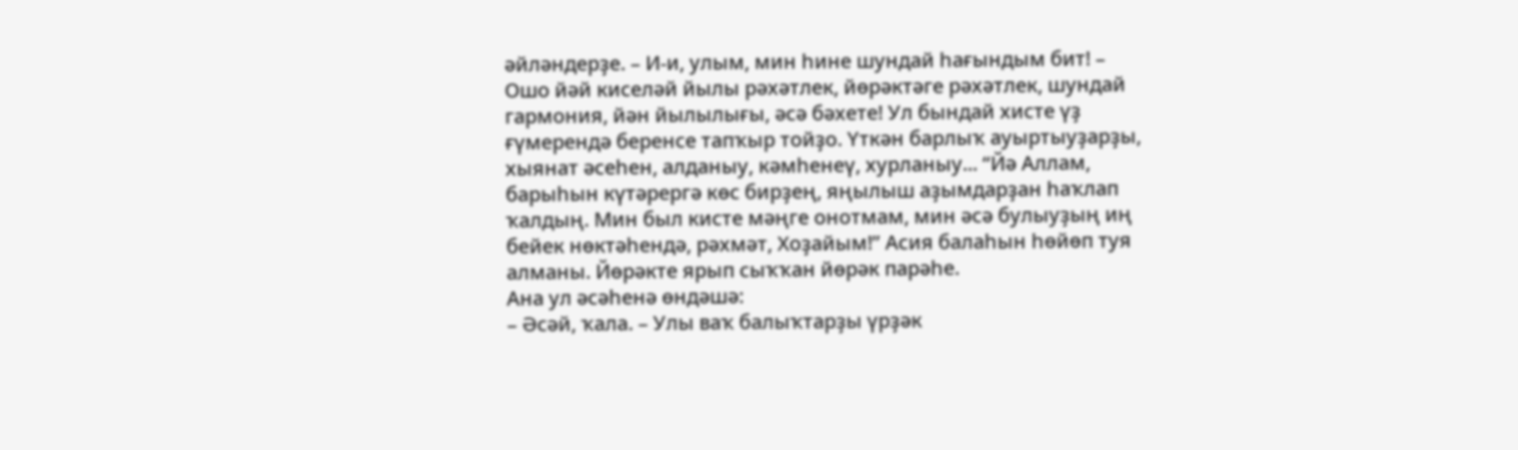әйләндерҙе. – И-и, улым, мин һине шундай һағындым бит! – Ошо йәй киселәй йылы рәхәтлек, йөрәктәге рәхәтлек, шундай гармония, йән йылылығы, әсә бәхете! Ул бындай хисте үҙ ғүмерендә беренсе тапҡыр тойҙо. Үткән барлыҡ ауыртыуҙарҙы, хыянат әсеһен, алданыу, кәмһенеү, хурланыу... “Йә Аллам, барыһын күтәрергә көс бирҙең, яңылыш аҙымдарҙан һаҡлап ҡалдың. Мин был кисте мәңге онотмам, мин әсә булыуҙың иң бейек нөктәһендә, рәхмәт, Хоҙайым!” Асия балаһын һөйөп туя алманы. Йөрәкте ярып сыҡҡан йөрәк парәһе.
Ана ул әсәһенә өндәшә:
– Әсәй, ҡала. – Улы ваҡ балыҡтарҙы үрҙәк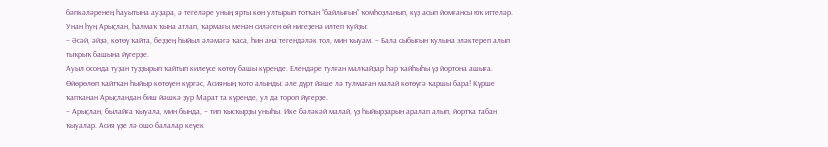бәпкәләренең һауытына ауҙара, ә тегеләре уның ярты көн ултырып тотҡан “байлығын” ҡомһоҙланып, күҙ асып йомғансы юҡ иттеләр. Унан һуң Арыҫлан, һалмаҡ ҡына атлап, ҡармағы менән силәген өй нигеҙенә илтеп ҡуйҙы:
– Әсәй, әйҙә, көтөү ҡайта, беҙҙең һыйыл әләмәгә ҡаса, һин ана тегендәләк тол, мин ҡыуам. – Бала сыбығын ҡулына эләктереп алып тыҡрыҡ башына йүгерҙе.
Ауыл осонда туҙан туҙҙырып ҡайтып килеүсе көтөү башы күренде. Елендәре тулған малҡайҙар һәр ҡайһыһы үҙ йортона ашыға. Өйөрөлөп ҡайтҡан һыйыр көтөүен күргәс, Асияның ҡото алынды: әле дүрт йәше лә тулмаған малай көтөүгә ҡаршы бара! Күрше ҡапҡанан Арыҫландан биш йәшкә ҙур Марат та күренде, ул да тороп йүгерҙе.
– Арыҫлан, былайға ҡыуала, мин бында, – тип ҡысҡырҙы уныһы. Ике бәләкәй малай, үҙ һыйырҙарын аралап алып, йортҡа табан ҡыуалар. Асия үҙе лә ошо балалар кеүек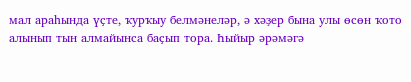мал араһында үҫте, ҡурҡыу белмәнеләр, ә хәҙер бына улы өсөн ҡото алынып тын алмайынса баҫып тора. Һыйыр әрәмәгә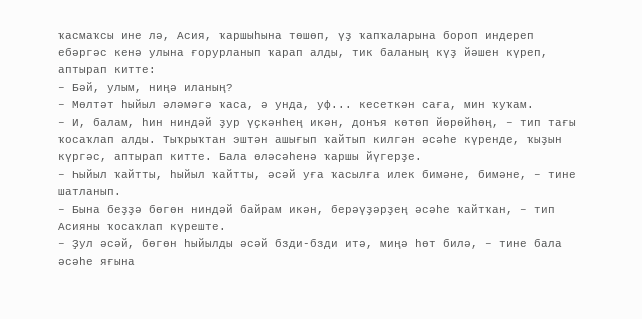ҡасмаҡсы ине лә, Асия, ҡаршыһына төшөп, үҙ ҡапҡаларына бороп индереп ебәргәс кенә улына ғорурланып ҡарап алды, тик баланың күҙ йәшен күреп, аптырап китте:
– Бәй, улым, ниңә иланың?
– Мөлтәт һыйыл әләмәгә ҡаса, ә унда, уф... кесеткән саға, мин ҡуҡам.
– И, балам, һин ниндәй ҙур үҫкәнһең икән, донъя көтөп йөрөйһөң, – тип тағы ҡосаҡлап алды. Тыҡрыҡтан эштән ашығып ҡайтып килгән әсәһе күренде, ҡыҙын күргәс, аптырап китте. Бала өләсәһенә ҡаршы йүгерҙе.
– Һыйыл ҡайтты, һыйыл ҡайтты, әсәй уға ҡасылға илек бимәне, бимәне, – тине шатланып.
– Бына беҙҙә бөгөн ниндәй байрам икән, берәүҙәрҙең әсәһе ҡайтҡан, – тип Асияны ҡосаҡлап күреште.
– Ҙул әсәй, бөгөн һыйылды әсәй бзди-бзди итә, миңә һөт билә, – тине бала әсәһе яғына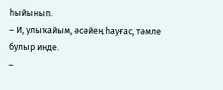һыйынып.
– И, улыҡайым, әсәйең һауғас, тәмле булыр инде.
–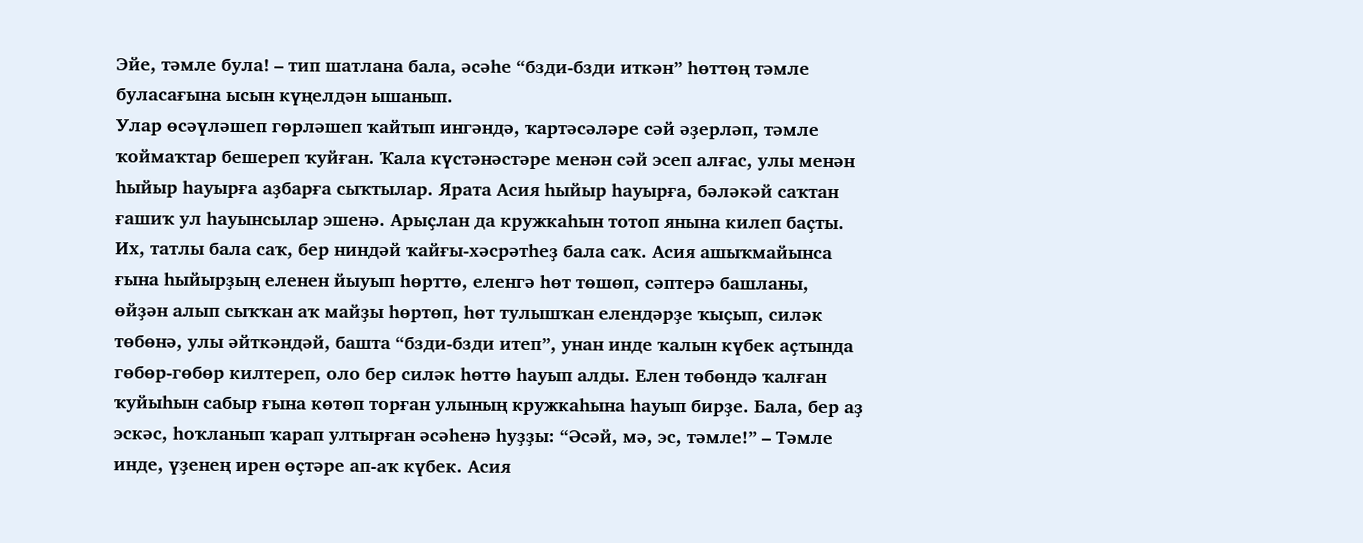Эйе, тәмле була! – тип шатлана бала, әсәһе “бзди-бзди иткән” һөттөң тәмле буласағына ысын күңелдән ышанып.
Улар өсәүләшеп гөрләшеп ҡайтып ингәндә, ҡартәсәләре сәй әҙерләп, тәмле ҡоймаҡтар бешереп ҡуйған. Ҡала күстәнәстәре менән сәй эсеп алғас, улы менән һыйыр һауырға аҙбарға сыҡтылар. Ярата Асия һыйыр һауырға, бәләкәй саҡтан ғашиҡ ул һауынсылар эшенә. Арыҫлан да кружкаһын тотоп янына килеп баҫты. Их, татлы бала саҡ, бер ниндәй ҡайғы-хәсрәтһеҙ бала саҡ. Асия ашыҡмайынса ғына һыйырҙың еленен йыуып һөрттө, еленгә һөт төшөп, сәптерә башланы, өйҙән алып сыҡҡан аҡ майҙы һөртөп, һөт тулышҡан елендәрҙе ҡыҫып, силәк төбөнә, улы әйткәндәй, башта “бзди-бзди итеп”, унан инде ҡалын күбек аҫтында гөбөр-гөбөр килтереп, оло бер силәк һөттө һауып алды. Елен төбөндә ҡалған ҡуйыһын сабыр ғына көтөп торған улының кружкаһына һауып бирҙе. Бала, бер аҙ эскәс, һоҡланып ҡарап ултырған әсәһенә һуҙҙы: “Әсәй, мә, эс, тәмле!” – Тәмле инде, үҙенең ирен өҫтәре ап-аҡ күбек. Асия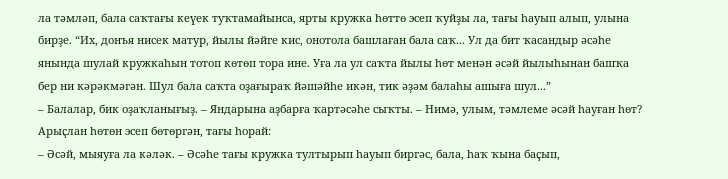ла тәмләп, бала саҡтағы кеүек туҡтамайынса, ярты кружка һөттө эсеп ҡуйҙы ла, тағы һауып алып, улына бирҙе. “Их, донъя нисек матур, йылы йәйге кис, онотола башлаған бала саҡ... Ул да бит ҡасандыр әсәһе янында шулай кружкаһын тотоп көтөп тора ине. Уға ла ул саҡта йылы һөт менән әсәй йылыһынан башҡа бер ни кәрәкмәгән. Шул бала саҡта оҙағыраҡ йәшәйһе икән, тик әҙәм балаһы ашыға шул...”
– Балалар, бик оҙаҡланығыҙ. – Яндарына аҙбарға ҡартәсәһе сыҡты. – Нимә, улым, тәмлеме әсәй һауған һөт?
Арыҫлан һөтөн эсеп бөтөргән, тағы һорай:
– Әсәй, мыяуға ла кәләк. – Әсәһе тағы кружка тултырып һауып биргәс, бала, һаҡ ҡына баҫып,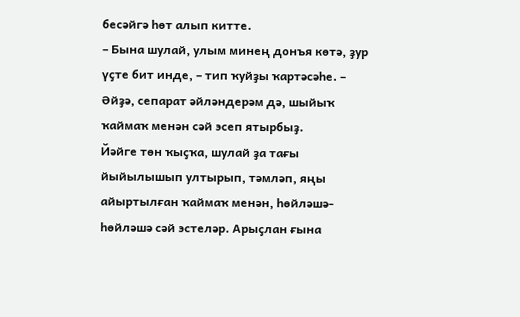бесәйгә һөт алып китте.
– Бына шулай, улым минең донъя көтә, ҙур үҫте бит инде, – тип ҡуйҙы ҡартәсәһе. – Әйҙә, сепарат әйләндерәм дә, шыйыҡ ҡаймаҡ менән сәй эсеп ятырбыҙ.
Йәйге төн ҡыҫҡа, шулай ҙа тағы йыйылышып ултырып, тәмләп, яңы айыртылған ҡаймаҡ менән, һөйләшә-һөйләшә сәй эстеләр. Арыҫлан ғына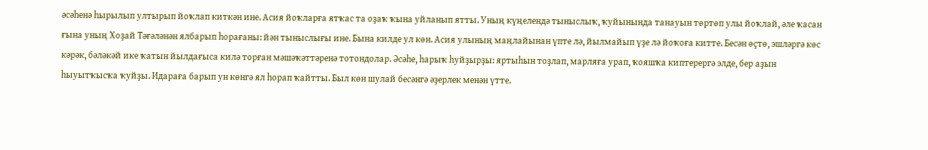әсәһенә һырылып ултырып йоҡлап киткән ине. Асия йоҡларға ятҡас та оҙаҡ ҡына уйланып ятты. Уның күңелендә тыныслыҡ, ҡуйынында танауын төртөп улы йоҡлай, әле ҡасан ғына уның Хоҙай Тәғәләнән ялбарып һорағаны: йән тыныслығы ине. Бына килде ул көн. Асия улының маңлайынан үпте лә, йылмайып үҙе лә йоҡоға китте. Бесән өҫтө, эшләргә көс кәрәк, бәләкәй ике ҡатын йылдағыса килә торған мәшәҡәттәренә тотондолар. Әсәһе, һарыҡ һуйҙырҙы: яртыһын тоҙлап, марляға урап, ҡояшҡа киптерергә элде, бер аҙын һыуытҡысҡа ҡуйҙы. Идараға барып ун көнгә ял һорап ҡайтты. Был көн шулай бесәнгә әҙерлек менән үтте.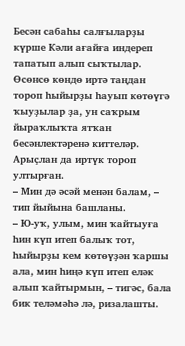Бесән сабаһы салғыларҙы күрше Кәли ағайға индереп тапатып алып сыҡтылар. Өсөнсө көндө иртә таңдан тороп һыйырҙы һауып көтөүгә ҡыуҙылар ҙа, ун саҡрым йыраҡлыҡта ятҡан бесәнлектәренә киттеләр. Арыҫлан да иртүк тороп ултырған.
– Мин дә әсәй менән балам, – тип йыйына башланы.
– Ю-уҡ, улым, мин ҡайтыуға һин күп итеп балыҡ тот, һыйырҙы кем көтөүҙән ҡаршы ала, мин һиңә күп итеп еләк алып ҡайтырмын, – тигәс, бала бик теләмәһә лә, ризалашты.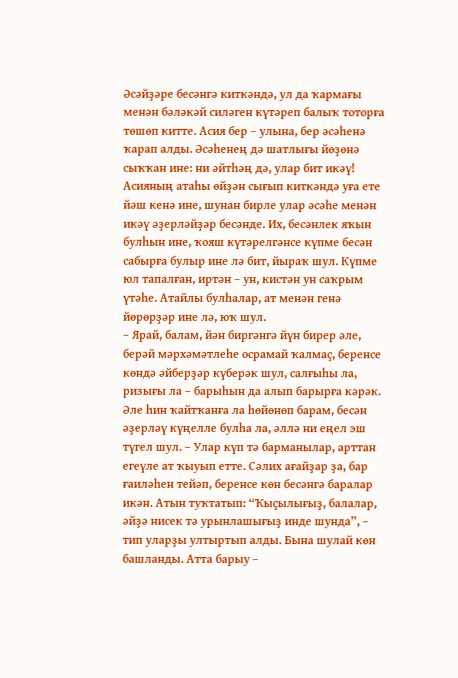Әсәйҙәре бесәнгә киткәндә, ул да ҡармағы менән бәләкәй силәген күтәреп балыҡ тоторға төшөп китте. Асия бер – улына, бер әсәһенә ҡарап алды. Әсәһенең дә шатлығы йөҙөнә сыҡҡан ине: ни әйтһәң дә, улар бит икәү! Асияның атаһы өйҙән сығып киткәндә уға ете йәш кенә ине, шунан бирле улар әсәһе менән икәү әҙерләйҙәр бесәнде. Их, бесәнлек яҡын булһын ине, ҡояш күтәрелгәнсе күпме бесән сабырға булыр ине лә бит, йыраҡ шул. Күпме юл тапалған, иртән – ун, кистән ун саҡрым үтәһе. Атайлы булһалар, ат менән генә йөрөрҙәр ине лә, юҡ шул.
– Ярай, балам, йән биргәнгә йүн бирер әле, берәй мәрхәмәтлеһе осрамай ҡалмаҫ, беренсе көндә әйберҙәр күберәк шул, салғыһы ла, ризығы ла – барыһын да алып барырға кәрәк. Әле һин ҡайтҡанға ла һөйөнөп барам, бесән әҙерләү күңелле булһа ла, әллә ни еңел эш түгел шул. – Улар күп тә барманылар, арттан егеүле ат ҡыуып етте. Сәлих ағайҙар ҙа, бар ғаиләһен тейәп, беренсе көн бесәнгә баралар икән. Атын туҡтатып: “Ҡыҫылығыҙ, балалар, әйҙә нисек тә урынлашығыҙ инде шунда”, – тип уларҙы ултыртып алды. Бына шулай көн башланды. Атта барыу –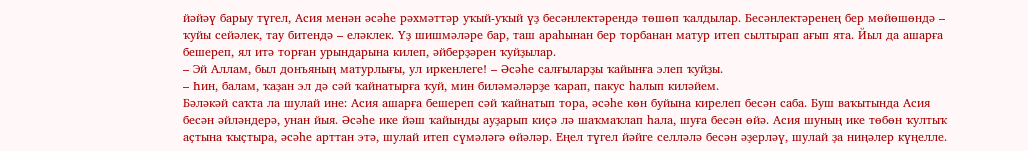йәйәү барыу түгел, Асия менән әсәһе рәхмәттәр уҡый-уҡый үҙ бесәнлектәрендә төшөп ҡалдылар. Бесәнлектәренең бер мөйөшөндә – ҡуйы сейәлек, тау битендә – еләклек. Үҙ шишмәләре бар, таш араһынан бер торбанан матур итеп сылтырап ағып ята. Йыл да ашарға бешереп, ял итә торған урындарына килеп, әйберҙәрен ҡуйҙылар.
– Эй Аллам, был донъяның матурлығы, ул иркенлеге! – Әсәһе салғыларҙы ҡайынға элеп ҡуйҙы.
– Һин, балам, ҡаҙан эл дә сәй ҡайнатырға ҡуй, мин биләмәләрҙе ҡарап, пакус һалып киләйем.
Бәләкәй саҡта ла шулай ине: Асия ашарға бешереп сәй ҡайнатып тора, әсәһе көн буйына кирелеп бесән саба. Буш ваҡытында Асия бесән әйләндерә, унан йыя. Әсәһе ике йәш ҡайынды ауҙарып киҫә лә шаҡмаҡлап һала, шуға бесән өйә. Асия шуның ике төбөн ҡултыҡ аҫтына ҡыҫтыра, әсәһе арттан этә, шулай итеп сүмәләгә өйәләр. Еңел түгел йәйге селләлә бесән әҙерләү, шулай ҙа ниңәлер күңелле.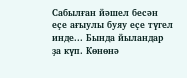Сабылған йәшел бесән еҫе ағыулы буяу еҫе түгел инде... Бында йыландар ҙа күп. Көнөнә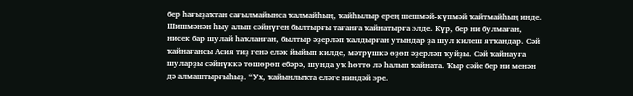бер һағыҙаҡтан сағылмайынса ҡалмайһың, ҡайһылыр ерең шешмәй-күпмәй ҡайтмайһың инде. Шишмәнән һыу алып сәйнүген былтырғы тағанға ҡайнатырға элде. Күр, бер ни булмаған, нисек бар шулай һаҡланған, былтыр әҙерләп ҡалдырған утындар ҙа шул килеш ятҡандар. Сәй ҡайнағансы Асия тиҙ генә еләк йыйып килде, мәтрүшкә өҙөп әҙерләп ҡуйҙы. Сәй ҡайнауға шуларҙы сәйнүккә төшөрөп ебәрә, шунда уҡ һөттө лә һалып ҡайната. Ҡыр сәйе бер ни менән дә алмаштырғыһыҙ. “Ух, ҡайынлыҡта еләге ниндәй эре.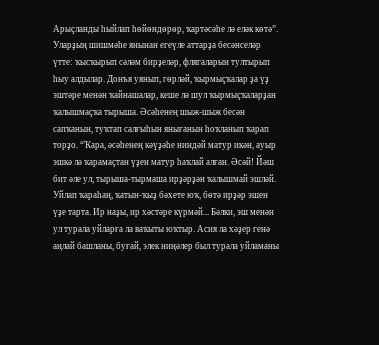Арыҫланды һыйлап һөйөндөрөр, ҡартәсәһе лә еләк көтә”.
Уларҙың шишмәһе янынан егеүле аттарҙа бесәнселәр үтте: ҡысҡырып сәләм бирҙеләр, флягаларын тултырып һыу алдылар. Донъя уянып, гөрләй, ҡырмыҫҡалар ҙа үҙ эштәре менән ҡайнашалар, кеше лә шул ҡырмыҫҡаларҙан ҡалышмаҫҡа тырыша. Әсәһенең шыж-шыж бесән сапҡанын, туҡтап салғыһын янығанын һоҡланып ҡарап торҙо. “Ҡара, әсәһенең кәүҙәһе ниндәй матур икән, ауыр эшкә лә ҡарамаҫтан үҙен матур һаҡлай алған. Әсәй! Йәш бит әле ул, тырыша-тырмаша ирҙәрҙән ҡалышмай эшләй. Уйлап ҡараһаң, ҡатын-ҡыҙ бәхете юҡ, бөтә ирҙәр эшен үҙе тарта. Ир наҙы, ир хәстәре күрмәй... Бәлки, эш менән ул турала уйларға ла ваҡыты юҡтыр. Асия ла хәҙер генә аңлай башланы, буғай, элек ниңәлер был турала уйламаны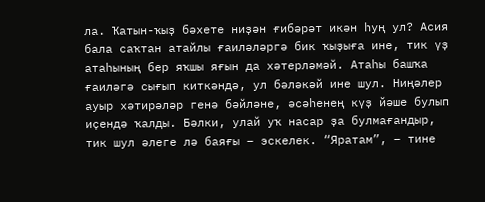ла. Ҡатын-ҡыҙ бәхете ниҙән ғибәрәт икән һуң ул? Асия бала саҡтан атайлы ғаиләләргә бик ҡыҙыға ине, тик үҙ атаһының бер яҡшы яғын да хәтерләмәй. Атаһы башҡа ғаиләгә сығып киткәндә, ул бәләкәй ине шул. Ниңәлер ауыр хәтирәләр генә бәйләне, әсәһенең күҙ йәше булып иҫендә ҡалды. Бәлки, улай уҡ насар ҙа булмағандыр, тик шул әлеге лә баяғы – эскелек. “Яратам”, – тине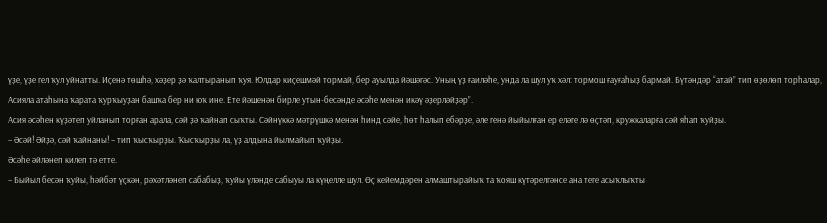үҙе, үҙе гел ҡул уйнатты. Иҫенә төшһә, хәҙер ҙә ҡалтыранып ҡуя. Юлдар киҫешмәй тормай, бер ауылда йәшәгәс. Уның үҙ ғаиләһе, унда ла шул уҡ хәл: тормош ғауғаһыҙ бармай. Бүтәндәр “атай” тип өҙөлөп торһалар, Асияла атаһына ҡарата ҡурҡыуҙан башҡа бер ни юҡ ине. Ете йәшенән бирле утын-бесәнде әсәһе менән икәү әҙерләйҙәр”.
Асия әсәһен күҙәтеп уйланып торған арала, сәй ҙә ҡайнап сыҡты. Сәйнүккә мәтрүшкә менән һинд сәйе, һөт һалып ебәрҙе, әле генә йыйылған ер еләге лә өҫтәп, кружкаларға сәй яһап ҡуйҙы.
– Әсәй! Әйҙә, сәй ҡайнаны! – тип ҡысҡырҙы. Ҡысҡырҙы ла, үҙ алдына йылмайып ҡуйҙы.
Әсәһе әйләнеп килеп тә етте.
– Быйыл бесән ҡуйы, һәйбәт үҫкән, рәхәтләнеп сабабыҙ, ҡуйы үләнде сабыуы ла күңелле шул. Өҫ кейемдәрен алмаштырайыҡ та ҡояш күтәрелгәнсе ана теге асыҡлыҡты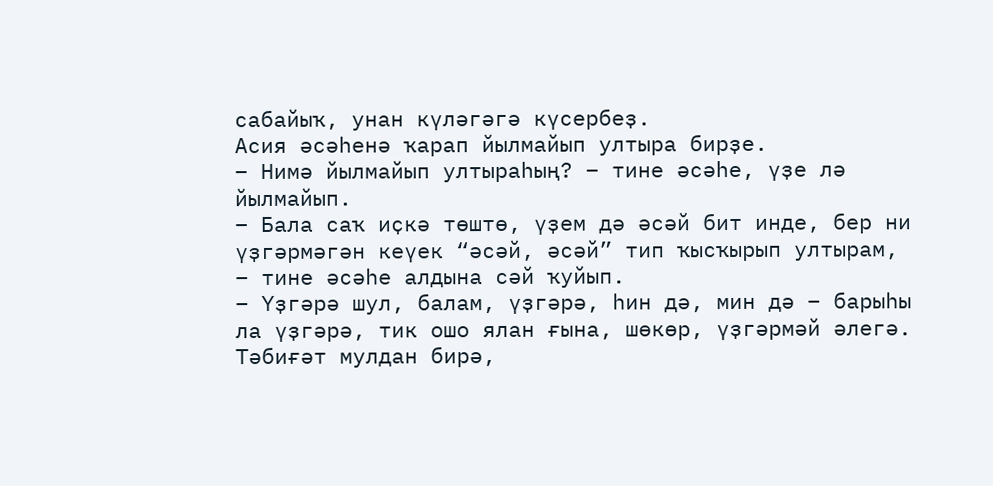сабайыҡ, унан күләгәгә күсербеҙ.
Асия әсәһенә ҡарап йылмайып ултыра бирҙе.
– Нимә йылмайып ултыраһың? – тине әсәһе, үҙе лә йылмайып.
– Бала саҡ иҫкә төштө, үҙем дә әсәй бит инде, бер ни үҙгәрмәгән кеүек “әсәй, әсәй” тип ҡысҡырып ултырам, – тине әсәһе алдына сәй ҡуйып.
– Үҙгәрә шул, балам, үҙгәрә, һин дә, мин дә – барыһы ла үҙгәрә, тик ошо ялан ғына, шөкөр, үҙгәрмәй әлегә. Тәбиғәт мулдан бирә,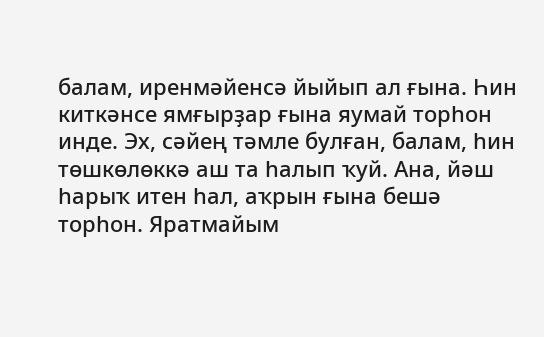балам, иренмәйенсә йыйып ал ғына. Һин киткәнсе ямғырҙар ғына яумай торһон инде. Эх, сәйең тәмле булған, балам, һин төшкөлөккә аш та һалып ҡуй. Ана, йәш һарыҡ итен һал, аҡрын ғына бешә торһон. Яратмайым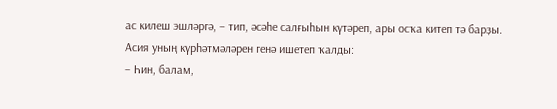ас килеш эшләргә, – тип, әсәһе салғыһын күтәреп, ары осҡа китеп тә барҙы. Асия уның күрһәтмәләрен генә ишетеп ҡалды:
– Һин, балам,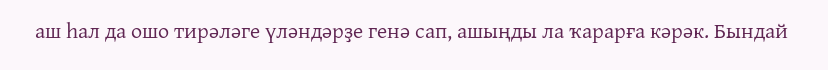аш һал да ошо тирәләге үләндәрҙе генә сап, ашыңды ла ҡарарға кәрәк. Бындай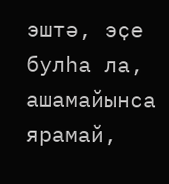эштә, эҫе булһа ла, ашамайынса ярамай,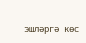эшләргә көс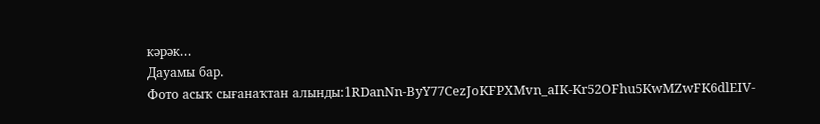кәрәк...
Дауамы бар.
Фото асыҡ сығанаҡтан алынды:1RDanNn-ByY77CezJoKFPXMvn_aIK-Kr52OFhu5KwMZwFK6dlEIV-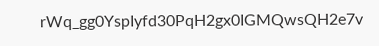rWq_gg0YspIyfd30PqH2gx0IGMQwsQH2e7v